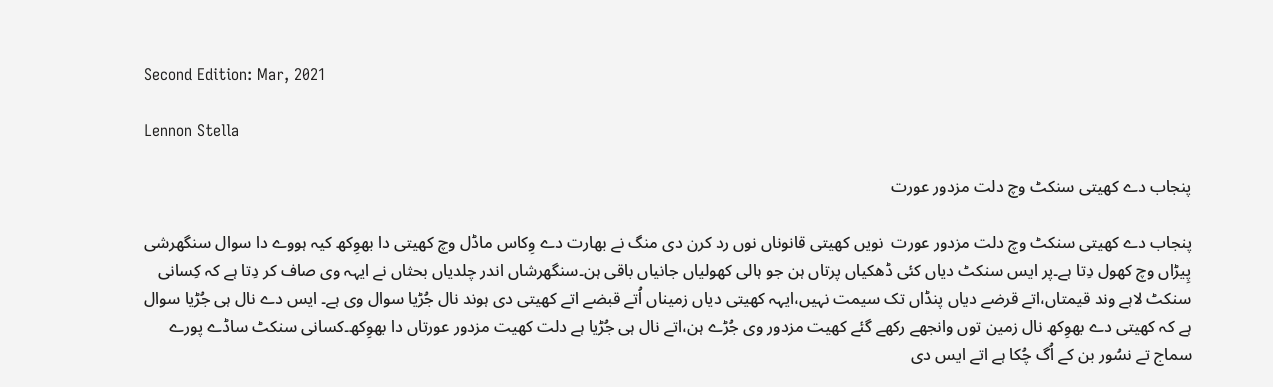Second Edition: Mar, 2021

Lennon Stella

پنجاب دے کھیتی سنکٹ وچ دلت مزدور عورت

پنجاب دے کھیتی سنکٹ وچ دلت مزدور عورت  نویں کھیتی قانوناں نوں رد کرن دی منگ نے بھارت دے وِکاس ماڈل وچ کھیتی دا بھوِکھ کیہ ہووے دا سوال سنگھرشی پِیڑاں وچ کھول دِتا ہے۔پر ایس سنکٹ دیاں کئی ڈھکیاں پرتاں ہن جو ہالی کھولیاں جانیاں باقی ہن۔سنگھرشاں اندر چلدیاں بحثاں نے ایہہ وی صاف کر دِتا ہے کہ کِسانی سنکٹ لاہے وند قیمتاں،اتے قرضے دیاں پنڈاں تک سیمت نہیں،ایہہ کھیتی دیاں زمیناں اُتے قبضے اتے کھیتی دی ہوند نال جُڑیا سوال وی ہے۔ ایس دے نال ہی جُڑیا سوال ہے کہ کھیتی دے بھوِکھ نال زمین توں وانجھے رکھے گئے کھیت مزدور وی جُڑے ہن،اتے نال ہی جُڑیا ہے دلت کھیت مزدور عورتاں دا بھوِکھ۔کسانی سنکٹ ساڈے پورے سماج تے نسُور بن کے اُگ چُکا ہے اتے ایس دی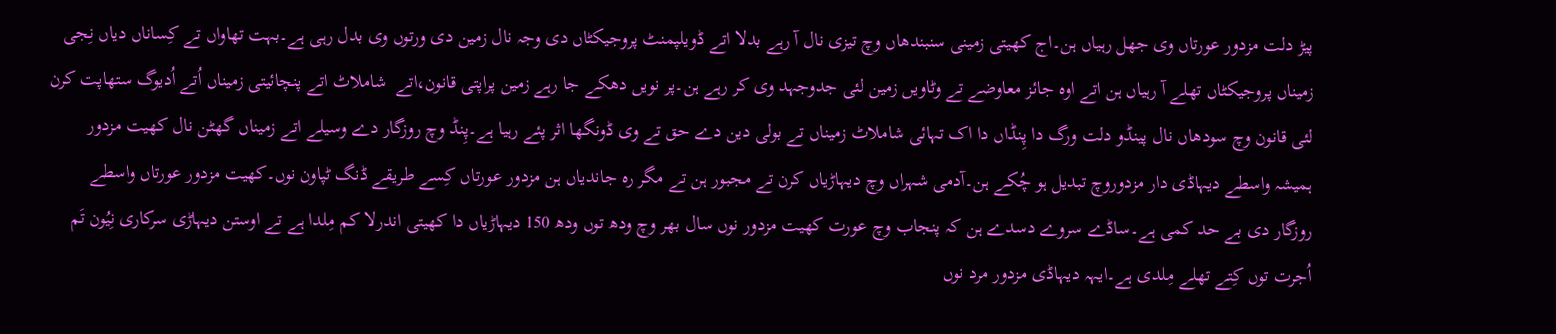پیڑ دلت مزدور عورتاں وی جھل رہیاں ہن۔اج کھیتی زمینی سنبندھاں وچ تیزی نال آ رہے بدلا اتے ڈویلپمنٹ پروجیکٹاں دی وجہ نال زمین دی ورتوں وی بدل رہی ہے۔بہت تھاواں تے کِساناں دیاں نِجی زمیناں پروجیکٹاں تھلے آ رہیاں ہن اتے اوہ جائز معاوضے تے وٹاویں زمین لئی جدوجہد وی کر رہے ہن۔پر نویں دھکے جا رہے زمین پراپتی قانون،اتے  شاملاٹ اتے پنچائیتی زمیناں اُتے اُدیوگ ستھاپت کرن لئی قانون وچ سودھاں نال پینڈو دلت ورگ دا پِنڈاں دا اک تہائی شاملاٹ زمیناں تے بولی دین دے حق تے وی ڈونگھا اثر پئے رہیا ہے۔پِنڈ وچ روزگار دے وسیلے اتے زمیناں گھٹن نال کھیت مزدور ہمیشہ واسطے دیہاڈی دار مزدوروچ تبدیل ہو چُکے ہن۔آدمی شہراں وچ دیہاڑیاں کرن تے مجبور ہن تے مگر رہ جاندیاں ہن مزدور عورتاں کِسے طریقے ڈنگ ٹپاون نوں۔کھیت مزدور عورتاں واسطے روزگار دی بے حد کمی ہے۔ساڈے سروے دسدے ہن کہ پنجاب وچ عورت کھیت مزدور نوں سال بھر وچ ودھ توں ودھ 150 دیہاڑیاں دا کھیتی اندرلا کم مِلدا ہے تے اوستن دیہاڑی سرکاری نِیُون تَم اُجرت توں کِتے تھلے مِلدی ہے۔ایہہ دیہاڈی مزدور مرد نوں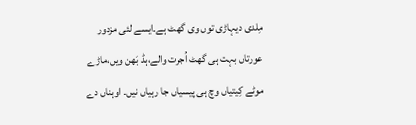مِلدی دیہاڑی توں وی گھٹ ہے۔ایسے لئی مزدور عورتاں بہت ہی گھٹ اُجرت والے،ہڈ بَھن ویں،ماڑے موٹے کِیتیاں وچ ہی پیسیاں جا رہیاں نیں۔ اوہناں دے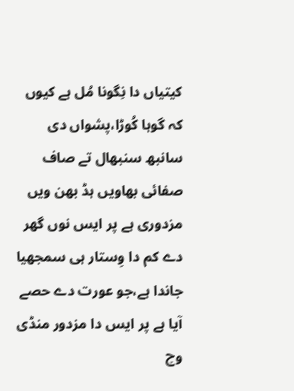کیتیاں دا نِگونا مُل ہے کیوں کہ گوہا کُوڑا،پشواں دی سانبھ سنبھال تے صاف صفائی بھاویں ہڈ بھن ویں مزدوری ہے پر ایس نوں گھر دے کم دا وِستار ہی سمجھیا جاندا ہے،جو عورت دے حصے آیا ہے پر ایس دا مزدور منڈی وچ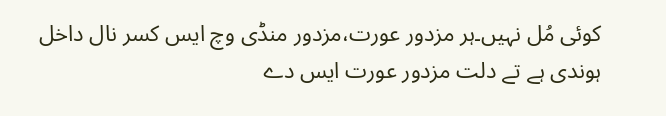کوئی مُل نہیں۔ہر مزدور عورت،مزدور منڈی وچ ایس کسر نال داخل ہوندی ہے تے دلت مزدور عورت ایس دے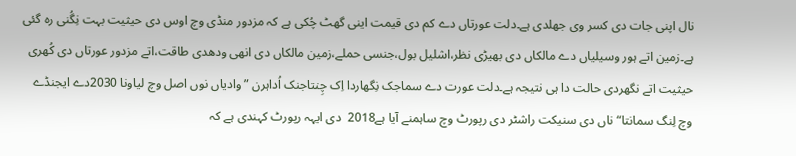نال اپنی جات دی کسر وی جھلدی ہے۔دلت عورتاں دے کم دی قیمت اینی گھٹ چُکی ہے کہ مزدور منڈی وچ اوس دی حیثیت بہت نِگُنی رہ گئی ہے۔زمین اتے ہور وسیلیاں دے مالکاں دی بھیڑی نظر،اشلیل بول،جنسی حملے،زمین مالکاں دی انھی ودھدی طاقت،اتے مزدور عورتاں دی کُھری حیثیت اتے نگھردی حالت دا ہی نتیجہ ہے۔دلت عورت دے سماجک نِگھاردا اِک چِنتاجنک اُداہرن ”وادیاں نوں اصل وچ لیاونا 2030دے ایجنڈے وچ لِنگ سمانتا“ناں دی سنیکت راشٹر دی رپورٹ وچ ساہمنے آیا ہے2018  دی ایہہ رپورٹ کہندی ہے کہ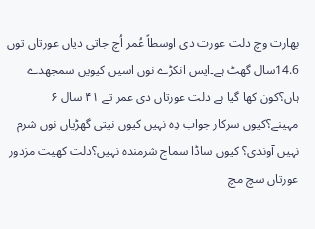بھارت وچ دلت عورت دی اوسطاً عُمر اُچ جاتی دیاں عورتاں توں 14.6سال گھٹ ہے۔ایس انکڑے نوں اسیں کیویں سمجھدے ہاں؟کون کھا گیا ہے دلت عورتاں دی عمر تے ۴۱ سال ۶ مہینے؟کیوں سرکار جواب دِہ نہیں کیوں نیتی گھڑیاں نوں شرم نہیں آوندی؟ کیوں ساڈا سماج شرمندہ نہیں؟دلت کھیت مزدور عورتاں سچ مچ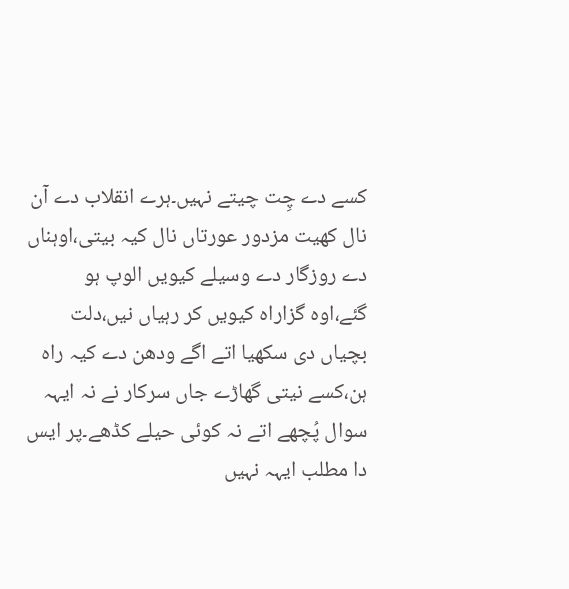کسے دے چِت چیتے نہیں۔ہرے انقلاب دے آن نال کھیت مزدور عورتاں نال کیہ بیتی،اوہناں دے روزگار دے وسیلے کیویں الوپ ہو گئے،اوہ گزاراہ کیویں کر رہیاں نیں،دلت بچیاں دی سکھیا اتے اگے ودھن دے کیہ راہ ہن،کسے نیتی گھاڑے جاں سرکار نے نہ ایہہ سوال پُچھے اتے نہ کوئی حیلے کڈھے۔پر ایس دا مطلب ایہہ نہیں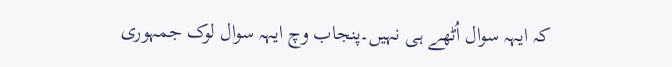کہ ایہہ سوال اُٹھے ہی نہیں۔پنجاب وچ ایہہ سوال لوک جمہوری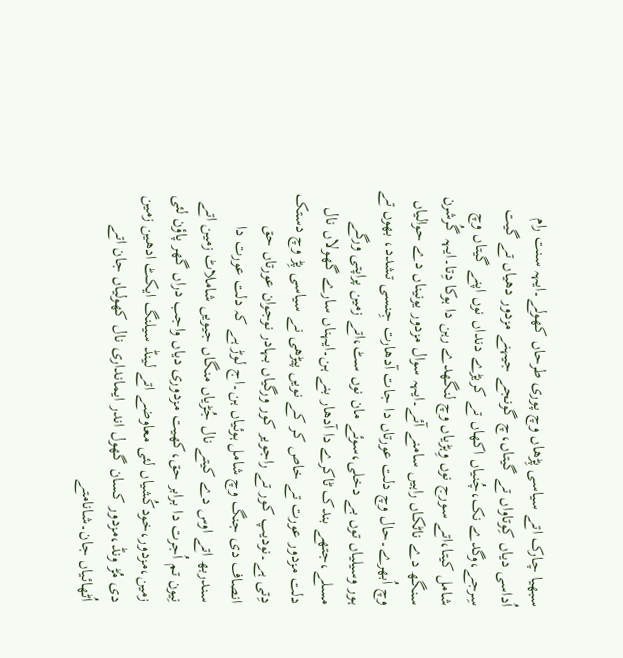سبھیا چارک اتے سیاسی پِڑھاں وچ پوری طرحاں کھولے۔ایہہ سنت رام اُداسی دیاں کِوتاواں تے گیتاں،چ گونجے جیہنے مزدور دھیاں تے گیت سِرجے،وگدے نک،چُنیاں اکھاں تے کریڑے دنداں نوں اپنے گیتاں وچ شامل کیتا،اتے سورج نوں وِہڑیاں وچ لنگھدے رہن دا ہوکا دِتا۔ایہہ گُرشرن سنگھ دے ناٹکاں راہیں سامنے آئے۔ایہہ سوال مزدور یونیناں دے حوالیاں وچ اُبھرے۔حال وچ دلت عورتاں دا جات آدھارت جِنسی تشدد، بھوں تے ہور وسیلیاں توں بے دخلی،سوئے مان نوں سٹ،اتے زمین پراپتی ورگے مسلے،جتھے بندک ٹاکرے دا آدھار بنے ہن۔ایہناں سارے گھولاں نال دلت مزدور عورت تے خاص کر کے نویں پیڑھی نے سیاسی پِڑ وچ دستک دِتی ہے۔نودیپ کور تے راجویر کور ورگیاں بہادر نوجوان عورتاں حق انصاف دی جنگ وچ شامل ہوئیاں ہن۔اج لوڑ ہے کہ دلت عورت دا سندربھ اتے اوس دے کیتے نال جُڑیاں منگاں جیویں شاملاٹ زمین اتے نِیون تم اُجرت دا برابر حق،کھیت مزدوری دیاں واجب دراں گھر پاؤن لئی زمین،مزدور،خودکُشیاں لئی معاوضے اتے لینڈ سیلنگ ایکٹ ادھین زمین دی مُڑ ونڈ،مزدور کسان گھول اندر ایمانداری نال کھولیاں جان اتے اُٹھائیاں جان۔شانامتے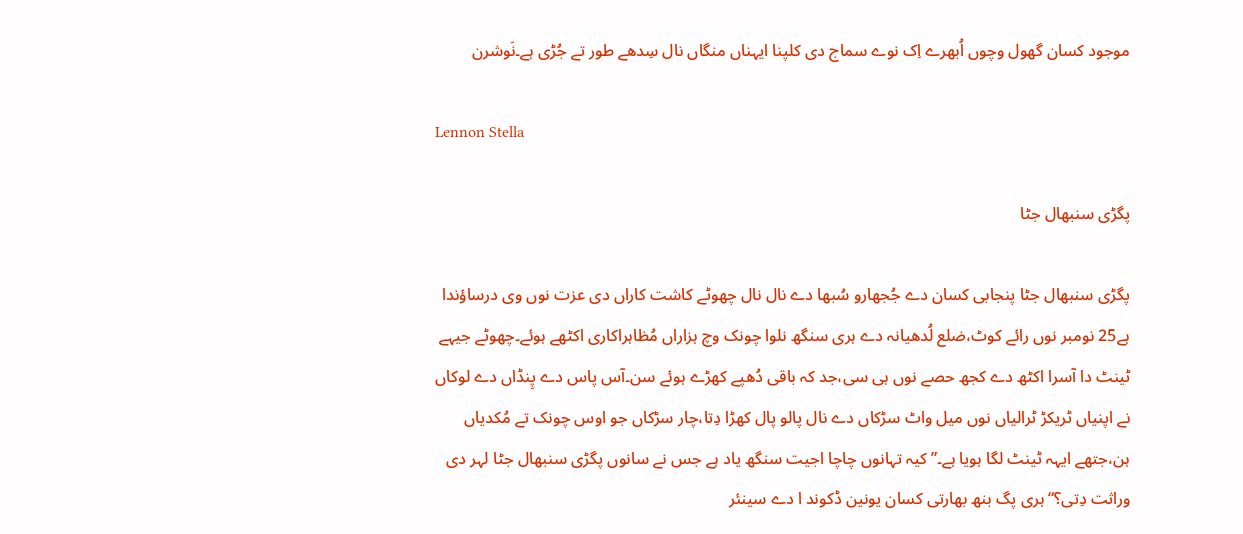موجود کسان گھول وچوں اُبھرے اِک نوے سماج دی کلپنا ایہناں منگاں نال سِدھے طور تے جُڑی ہے۔نَوشرن

Lennon Stella

پگڑی سنبھال جٹا

پگڑی سنبھال جٹا پنجابی کسان دے جُجھارو سُبھا دے نال نال چھوٹے کاشت کاراں دی عزت نوں وی درساؤندا ہے25 نومبر نوں رائے کوٹ،ضلع لُدھیانہ دے ہری سنگھ نلوا چونک وچ ہزاراں مُظاہراکاری اکٹھے ہوئے۔چھوٹے جیہے ٹینٹ دا آسرا اکٹھ دے کجھ حصے نوں ہی سی،جد کہ باقی دُھپے کھڑے ہوئے سن۔آس پاس دے پِنڈاں دے لوکاں نے اپنیاں ٹریکڑ ٹرالیاں نوں میل واٹ سڑکاں دے نال پالو پال کھڑا دِتا،چار سڑکاں جو اوس چونک تے مُکدیاں ہن،جتھے ایہہ ٹینٹ لگا ہویا ہے۔”کیہ تہانوں چاچا اجیت سنگھ یاد ہے جس نے سانوں پگڑی سنبھال جٹا لہر دی وراثت دِتی؟“ہری پگ بنھ بھارتی کسان یونین ڈکوند ا دے سینئر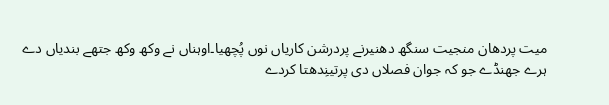میت پردھان منجیت سنگھ دھنیرنے پردرشن کاریاں نوں پُچھیا۔اوہناں نے وکھ وکھ جتھے بندیاں دے ہرے جھنڈے جو کہ جوان فصلاں دی پرتینِدھتا کردے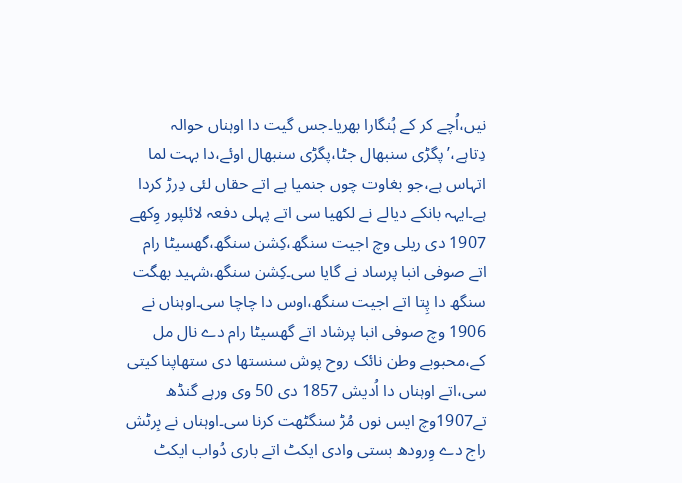نیں،اُچے کر کے ہُنگارا بھریا۔جس گیت دا اوہناں حوالہ دِتاہے،’پگڑی سنبھال جٹا،پگڑی سنبھال اوئے،دا بہت لما اتہاس ہے،جو بغاوت چوں جنمیا ہے اتے حقاں لئی دِرڑ کردا ہے۔ایہہ بانکے دیالے نے لکھیا سی اتے پہلی دفعہ لائلپور وِکھے 1907 دی ریلی وچ اجیت سنگھ،کِشن سنگھ،گھسیٹا رام اتے صوفی انبا پرساد نے گایا سی۔کِشن سنگھ،شہید بھگت سنگھ دا پِتا اتے اجیت سنگھ،اوس دا چاچا سی۔اوہناں نے 1906 وچ صوفی انبا پرشاد اتے گھسیٹا رام دے نال مل کے،محبوبے وطن نائک روح پوش سنستھا دی ستھاپنا کیتی سی،اتے اوہناں دا اُدیش 1857 دی 50 وی ورہے گنڈھ تے1907وچ ایس نوں مُڑ سنگٹھت کرنا سی۔اوہناں نے بِرٹش راج دے وِرودھ بستی وادی ایکٹ اتے باری دُواب ایکٹ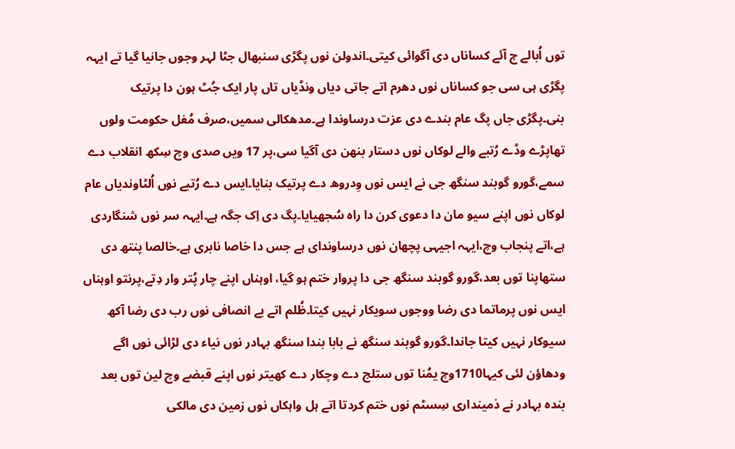توں اُبالے چ آئے کساناں دی آگوائی کیتی۔اندولن نوں پگڑی سنبھال جٹا لہر وجوں جانیا گیا تے ایہہ پگڑی ہی سی جو کساناں نوں دھرم اتے جاتی دیاں ونڈیاں تاں پار ایک جُٹ ہون دا پرتیک بنی۔پگڑی جاں پگ عام بندے دی عزت درساوندا ہے۔مدھکالی سمیں،صرف مُغل حکومت ولوں تھاپڑے وڈے رُتبے والے لوکاں نوں دستار بنھن دی آگیا سی،پر 17 ویں صدی وچ سِکھ انقلاب دے سمے،گورو گوبند سنگھ جی نے ایس نوں وِدروھ دے پرتیک بنایا۔ایس دے رُتبے نوں اُلٹاوندیاں عام لوکاں نوں اپنے سیو مان دا دعوی کرن دا راہ سُجھیایا۔پگ دی اِک جگہ ہے۔ایہہ سر نوں شنگاردی ہے،اتے پنجاب وچ،ایہہ اجیہی پچھان نوں درساوندای ہے جس دا خاصا نابری ہے۔خالصا پنتھ دی ستھاپنا توں بعد،گورو گوبند سنگھ جی دا پروار ختم ہو گیا، اوہناں اپنے چار پُتر وار دِتے،پرنتو اوہناں ایس نوں پرماتما دی رضا ووجوں سویکار نہیں کیتا۔ظُلم اتے بے انصافی نوں رب دی رضا آکھ سیوکار نہیں کیتا جاندا۔گورو گوبند سنگھ نے بابا بندا سنگھ بہادر نوں نیاء دی لڑائی نوں اگے ودھاؤن لئی کیہا1710وچ یمُنا توں ستلج دے وچکار دے کھیتر نوں اپنے قبضے وچ لین توں بعد بندہ بہادر نے ذمینداری سِسٹم نوں ختم کردتا اتے ہل واہکاں نوں زمین دی مالکی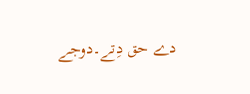دے حق دِتے۔دوجے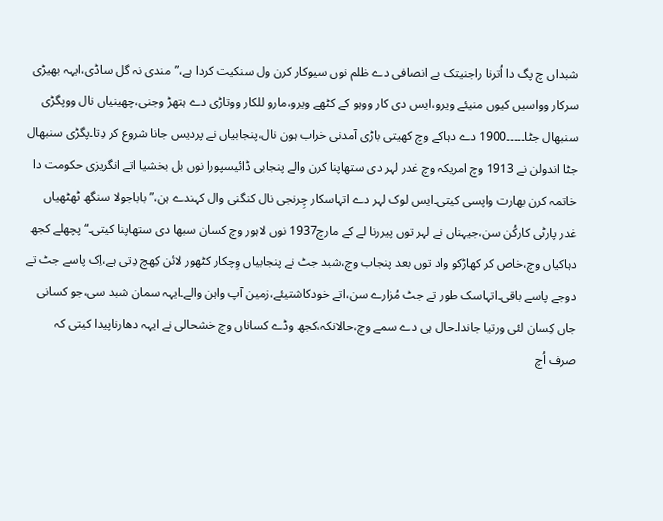شبداں چ پگ دا اُترنا راجنیتک بے انصافی دے ظلم نوں سیوکار کرن ول سنکیت کردا ہے،”مندی نہ گل ساڈی،ایہہ بھیڑی سرکار وواسیں کیوں منیئے ویرو،ایس دی کار ووہو کے کٹھے ویرو،مارو للکار ووتاڑی دے ہتھڑ وجنی،چھینیاں نال ووپگڑی سنبھال جٹا۔۔۔۔۔1900 دے دہاکے وچ کھیتی باڑی آمدنی خراب ہون نال،پنجابیاں نے پردیس جانا شروع کر دِتا۔پگڑی سنبھال جٹا اندولن نے 1913 وچ امریکہ وچ غدر لہر دی ستھاپنا کرن والے پنجابی ڈائیسپورا نوں بل بخشیا اتے انگریزی حکومت دا خاتمہ کرن بھارت واپسی کیتی۔ایس لوک لہر دے اتہاسکار چِرنجی نال کنگنی وال کہندے ہن،”باباجولا سنگھ ٹھٹھیاں غدر پارٹی کارکُن سن،جیہناں نے لہر توں پیررنا لے کے مارچ1937 نوں لاہور وچ کسان سبھا دی ستھاپنا کیتی۔“پچھلے کجھ دہاکیاں وچ،خاص کر کھاڑکو واد توں بعد پنجاب وچ،شبد جٹ نے پنجابیاں وِچکار کٹھور لائن کِھچ دِتی ہے،اِک پاسے جٹ تے دوجے پاسے باقی۔اتہاسک طور تے جٹ مُزارے سن،اتے خودکاشتیئے،زمین آپ واہن والے۔ایہہ سمان شبد سی،جو کسانی جاں کِسان لئی ورتیا جاندا۔حال ہی دے سمے وچ،حالانکہ،کجھ وڈے کساناں وچ خشحالی نے ایہہ دھارناپیدا کیتی کہ صرف اُچ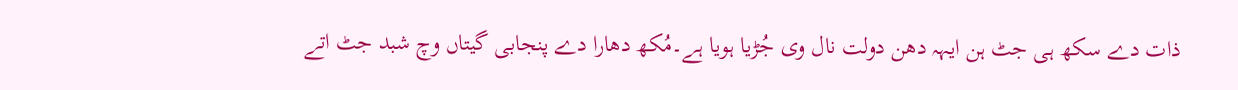ذات دے سکھ ہی جٹ ہن ایہہ دھن دولت نال وی جُڑیا ہویا ہے۔مُکھ دھارا دے پنجابی گیتاں وچ شبد جٹ اتے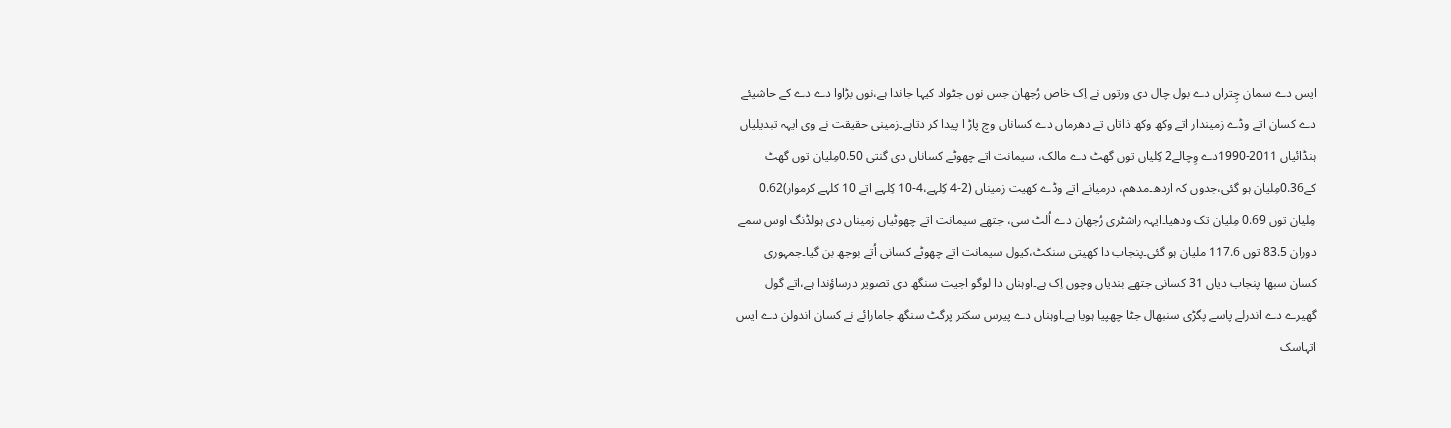ایس دے سمان چِتراں دے بول چال دی ورتوں نے اِک خاص رُجھان جس نوں جٹواد کیہا جاندا ہے،نوں بڑاوا دے دے کے حاشیئے دے کسان اتے وڈے زمیندار اتے وکھ وکھ ذاتاں تے دھرماں دے کساناں وچ پاڑ ا پیدا کر دتاہے۔زمینی حقیقت نے وی ایہہ تبدیلیاں ہنڈائیاں 2011-1990دے وِچالے2 کِلیاں توں گھٹ دے مالک، سیمانت اتے چھوٹے کساناں دی گنتی 0.50مِلیان توں گھٹ کے0.36مِلیان ہو گئی،جدوں کہ اردھ۔مدھم، درمیانے اتے وڈے کھیت زمیناں (2-4 کِلہے،4-10 کِلہے اتے 10 کلہے کرموار)0.62 مِلیان توں 0.69 مِلیان تک ودھیا۔ایہہ راشٹری رُجھان دے اُلٹ سی، جتھے سیمانت اتے چھوٹیاں زمیناں دی ہولڈنگ اوس سمے دوران 83.5 توں 117.6 ملیان ہو گئی۔پنجاب دا کھیتی سنکٹ،کیول سیمانت اتے چھوٹے کسانی اُتے بوجھ بن گیا۔جمہوری کسان سبھا پنجاب دیاں 31 کسانی جتھے بندیاں وچوں اِک ہے۔اوہناں دا لوگو اجیت سنگھ دی تصویر درساؤندا ہے،اتے گول گھیرے دے اندرلے پاسے پگڑی سنبھال جٹا چھپیا ہویا ہے۔اوہناں دے پیرس سکتر پرگٹ سنگھ جامارائے نے کسان اندولن دے ایس اتہاسک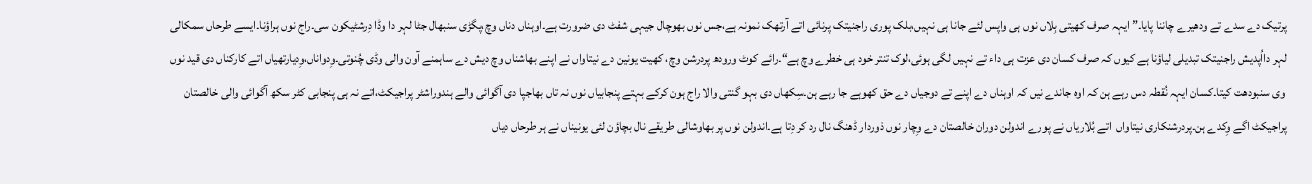پرتیک دے سدے تے ودھیرے چاننا پایا۔”ایہہ صرف کھیتی بِلاں نوں ہی واپس لئے جانا ہی نہیں،بلک پوری راجنیتک پرنائی اتے آرتھک نمونہ ہے،جس نوں بھوچال جیہی شفٹ دی ضرورت ہے۔اوہناں دناں وچ،پگڑی سنبھال جٹا لہر دا وڈا دِرشٹیکون سی۔راج نوں ہراؤنا۔ایسے طرحاں سمکالی لہر دااُپدیش راجنیتک تبدیلی لیاؤنا ہے کیوں کہ صرف کسان دی عزت ہی داء تے نہیں لگی ہوئی،لوک تنتر خود ہی خطرے وچ ہے“۔رائے کوٹ ورودھ پردرشن وچ، کھیت یونین دے نیتاواں نے اپنے بھاشناں وچ دیش دے ساہمنے آون والی وڈی چُنوتی۔وِدواناں،وِدیارتھیاں اتے کارکناں دی قید نوں وی سنبودھت کیتا۔کسان ایہہ نُقطہ دس رہے ہن کہ اوہ جاندے نیں کہ اوہناں دے اپنے تے دوجیاں دے حق کھوہے جا رہے ہن۔سِکھاں دی بہو گنتی والا راج ہون کرکے بہتے پنجابیاں نوں نہ تاں بھاجپا دی آگوائی والے ہندوراشٹر پراجیکٹ،اتے نہ ہی پنجابی کٹر سکھ آگوائی والی خالصتان پراجیکٹ اگے وِکدے ہن۔پردرشنکاری نیتاواں  اتے بُلاریاں نے پورے اندولن دوران خالصتان دے وِچار نوں ذوردار ڈھنگ نال رد کر دِتا ہے۔اندولن نوں پر بھاوشالی طریقے نال بچاؤن لئی یونیناں نے ہر طرحاں دیاں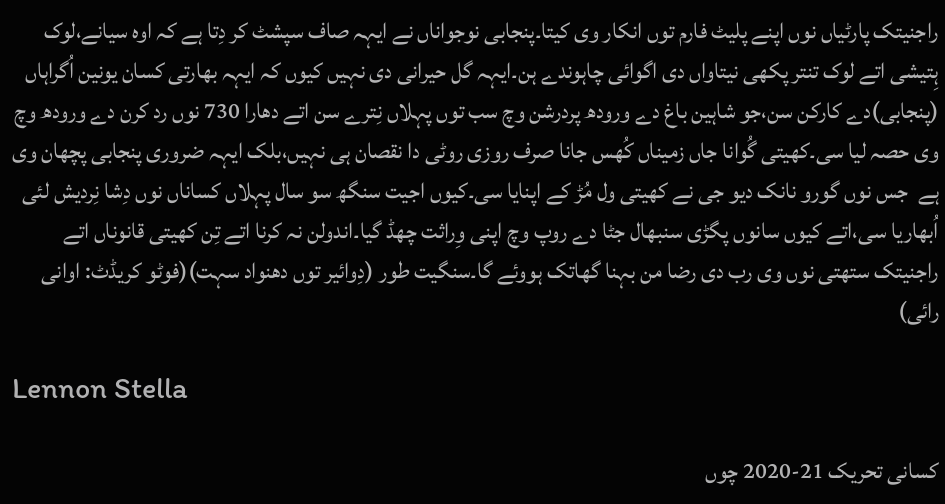راجنیتک پارٹیاں نوں اپنے پلیٹ فارم توں انکار وی کیتا۔پنجابی نوجواناں نے ایہہ صاف سپشٹ کر دِتا ہے کہ اوہ سیانے،لوک ہِتیشی اتے لوک تنتر پکھی نیتاواں دی اگوائی چاہوندے ہن۔ایہہ گل حیرانی دی نہیں کیوں کہ ایہہ بھارتی کسان یونین اُگراہاں (پنجابی)دے کارکن سن،جو شاہین باغ دے ورودھ پردرشن وچ سب توں پہلاں نِترے سن اتے دھارا 730 نوں رد کرن دے ورودھ وچ وی حصہ لیا سی۔کھیتی گُوانا جاں زمیناں کُھس جانا صرف روزی روٹی دا نقصان ہی نہیں،بلک ایہہ ضروری پنجابی پچھان وی ہے  جس نوں گورو نانک دیو جی نے کھیتی ول مُڑ کے اپنایا سی۔کیوں اجیت سنگھ سو سال پہلاں کساناں نوں دِشا نِردیش لئی اُبھاریا سی،اتے کیوں سانوں پگڑی سنبھال جٹا دے روپ وچ اپنی وِراثت چھڈ گیا۔اندولن نہ کرنا اتے تِن کھیتی قانوناں اتے راجنیتک ستھتی نوں وی رب دی رضا من بہنا گھاتک ہووئے گا۔سنگیت طور (دِوائیر توں دھنواد سہت)(فوٹو کریڈٹ: اوانی رائی)

Lennon Stella

کسانی تحریک 21-2020 چوں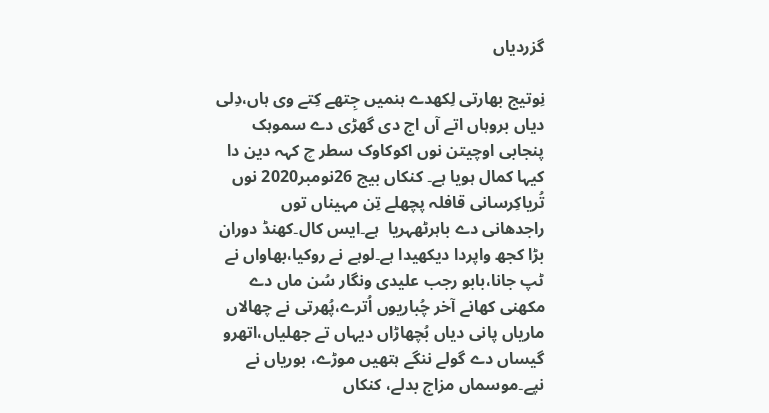گزردیاں

نِوتیج بھارتی لِکھدے ہنمیں جِتھے کِتے وی ہاں،دِلی دیاں بروہاں اتے آں اج دی گھڑی دے سموہک پنجابی اوچیتن نوں اکوکاوک سطر چ کہہ دین دا کیہا کمال ہویا ہے۔ کنکاں بیج 26نومبر2020 نوں تُریاکِرسانی قافلہ پچھلے تِن مہیناں توں راجدھانی دے باہرٹھہریا  ہے۔ایس کال۔کھنڈ دوران بڑا کجھ واپردا دیکھیدا ہے۔لوہے نے روکیا،بھاواں نے ٹپ جانا،بابو رجب علیدی ونگار سُن ماں دے مکھنی کھانے آخر چُباریوں اُترے،پُھرتی نے چھالاں ماریاں پانی دیاں بُچھاڑاں دیہاں تے جھلیاں،اتھرو گیساں دے گولے ننگے ہتھیں موڑے، بوریاں نے نپے۔موسماں مزاج بدلے، کنکاں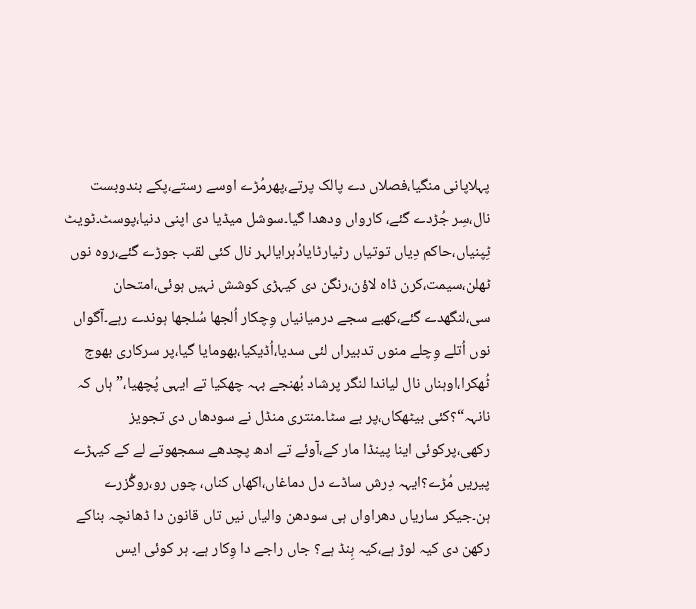پہلاپانی منگیا،فصلاں دے پالک پرتے،پھرمُڑے اوسے رستے،پکے بندوبست نال،سِر جُڑدے گئے، کارواں ودھدا گیا۔سوشل میڈیا دی اپنی دنیا،پوسٹ۔ٹویٹ ٹِپنیاں،حاکم دِیاں توتیاں رٹیارٹایادُہرایالہر نال کئی لقب جوڑے گئے،روہ نوں ٹھلن،سیمت،کرن ڈاہ لاؤن،رنگن دی کیہڑی کوشش نہیں ہوئی،امتحان سی،لنگھدے گئے،کھبے سجے درمیانیاں وِچکار اُلجھا سُلجھا ہوندے رہے۔آگواں نوں اُتلے وِچلے منوں تدبیراں لئی سدیا،اُڈیکیا،بھومایا گیا،پر سرکاری بھوج ٹُھکرا،اوہناں نال لیاندا لنگر پرشاد بُھنجے بہہ چھکیا تے ایہی پُچھیا،”ہاں کہ نانہہ“؟کئی بیٹھکاں،پر بے سٹا۔منتری منڈل نے سودھاں دی تجویز رکھی،پرکوئی اینا پینڈا مار کے،آوئے تے ادھ پچدھے سمجھوتے لے کے کیہڑے پیریں مُڑے؟ایہہ دِرش ساڈے دل دماغاں،اکھاں کناں، چوں رو،روگُزرے ہن۔جیکر ساریاں دھراواں ہی سودھن والیاں نیں تاں قانون دا ڈھانچہ بناکے رکھن دی کیہ لوڑ ہے،کیہ ہِنڈ ہے؟ جاں راجے دا وِکار ہے۔ ہر کوئی ایس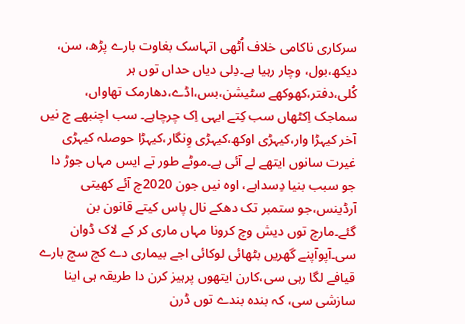سرکاری ناکامی خلاف اُٹھی اتہاسک بغاوت بارے پڑھ، سن، دیکھ،بول، وچار رہیا ہے۔دِلی دیاں حداں توں ہر کُلی،دفتر،کھوکھے سٹیشن،بس،اڈے،دھارمک تھاواں، سماجک اِکٹھاں سب کِتے ایہی اِک چرچاہے۔ سب اچنبھے چ نیں آخر کیہڑا وار،کیہڑی اوکھ،کیہڑی وِنگار،کیہڑا حوصلہ کیہڑی غیرت سانوں ایتھے لے آئی ہے۔موٹے طور تے ایس مہاں جوڑ دا جو سبب بنیا دِسداہے، اوہ نیں جون 2020چ آئے کھیتی آرڈینس،جو ستمبر تک دھکے نال پاس کیتے قانون بن گئے۔مارچ توں دیش وچ کرونا مہاں ماری کر کے لاک ڈوان سی۔آپوآپنے گھریں بٹھائی لوکائی اجے بیماری دے کچ سچ بارے قیافے لگا رہی سی،کارن ایتھوں پرہیز کرن دا طریقہ ہی اینا سازشی سی، کہ بندہ بندے توں ڈرن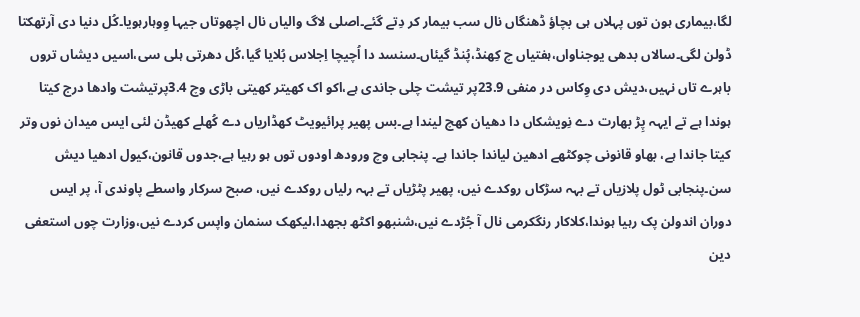لگا،بیماری ہون توں پہلاں ہی بچاؤ ڈھنگاں نال سب بیمار کر دِتے گئے۔اصلی لاگ والیاں نال اچھوتاں جیہا وِوہارہویا۔کُل دنیا دی آرتھکتا ڈولن لگی۔سالاں بدھی یوجناواں،ہفتیاں چ کِھنڈ،پُنڈ گیئاں۔سنسد دا اُچیچا اِجلاس بُلایا گیا،کُل دھرتی ہلی سی،اسیں دیشاں تروں باہرے تاں نہیں،دیش دی وِکاس در منفی 23.9پر تیشت چلی جاندی ہے،اکو اک کھیتر کھیتی باڑی وچ 3.4پرتیشت وادھا درج کیتا ہوندا ہے تے ایہہ پِڑ بھارت دے نِویشکاں دا دھیان کھچ لیندا ہے۔بس پھیر پرائیویٹ کھڈاریاں دے کُھلے کھیڈن لئی ایس میدان نوں وتر کیتا جاندا ہے، بھاو قانونی چوکٹھے ادھین لیاندا جاندا ہے۔ پنجابی وچ ورودھ اودوں توں ہو رہیا ہے،جدوں قانون،کیول ادھیا دیش سن۔پنجابی ٹول پلازیاں تے بہہ سڑکاں روکدے نیں، پھیر پٹڑیاں تے بہہ رلیاں روکدے نیں، صبح سرکار واسطے پاوندی آ، پر ایس دوران اندولن پک رہیا ہوندا،کلاکار رنگکرمی نال آ جُڑدے نیں،شنبھو اکٹھ بجھدا،لیکھک سنمان واپس کردے نیں،وزارت چوں استعفی دین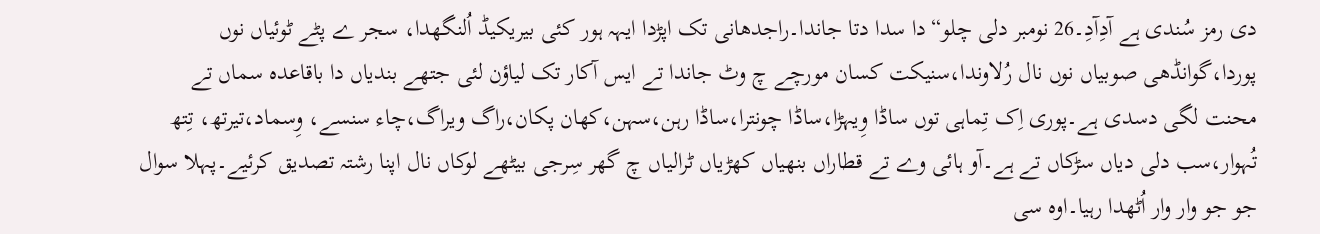دی رمز سُندی ہے آدِآدِ۔26 نومبر دلی چلو“دا سدا دتا جاندا۔راجدھانی تک اپڑدا ایہہ ہور کئی بیریکیڈ اُلنگھدا، سجر ے پٹے ٹوئیاں نوں پوردا،گوانڈھی صوبیاں نوں نال رُلاوندا،سنیکت کسان مورچے چ وٹ جاندا تے ایس آکار تک لیاؤن لئی جتھے بندیاں دا باقاعدہ سماں تے محنت لگی دسدی ہے۔پوری اِک تِماہی توں ساڈا وِیہڑا،ساڈا چونترا،ساڈا رہن،سہن،کھان پکان،راگ ویراگ،چاء سنسے، وِسماد،تیرتھ، تِتھ تُہوار،سب دلی دیاں سڑکاں تے ہے۔آو ہائی وے تے قطاراں بنھیاں کھڑیاں ٹرالیاں چ گھر سِرجی بیٹھے لوکاں نال اپنا رشتہ تصدیق کرئیے۔پہلا سوال جو جو وار وار اُٹھدا رہیا۔اوہ سی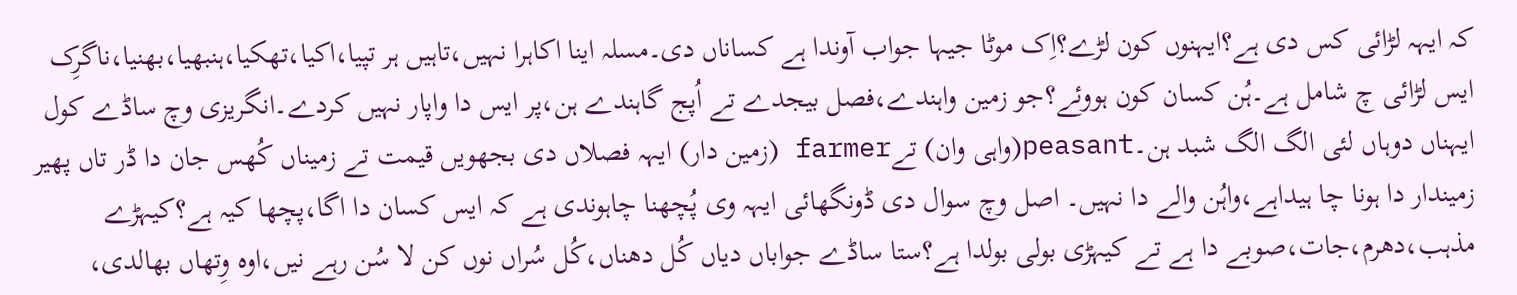کہ ایہہ لڑائی کس دی ہے؟ایہنوں کون لڑے؟اِک موٹا جیہا جواب آوندا ہے کساناں دی۔مسلہ اینا اکاہرا نہیں،تاہیں ہر تپیا،اکیا،تھکیا،ہنبھیا،بھنیا،ناگرِک ایس لڑائی چ شامل ہے۔ہُن کسان کون ہووئے؟جو زمین واہندے،فصل بیجدے تے اُپج گاہندے ہن،پر ایس دا واپار نہیں کردے۔انگریزی وچ ساڈے کول ایہناں دوہاں لئی الگ الگ شبد ہن۔peasant(واہی وان) تےfarmer (زمین دار) ایہہ فصلاں دی بجھویں قیمت تے زمیناں کُھس جان دا ڈر تاں پھیر زمیندار دا ہونا چا ہیداہے،واہُن والے دا نہیں۔ اصل وچ سوال دی ڈونگھائی ایہہ وی پُچھنا چاہوندی ہے کہ ایس کسان دا اگا،پچھا کیہ ہے؟کیہڑے مذہب،دھرم،جات،صوبے دا ہے تے کیہڑی بولی بولدا ہے؟ستا ساڈے جواباں دیاں کُل دھناں،کُل سُراں نوں کن لا سُن رہے نیں،اوہ وِتھاں بھالدی،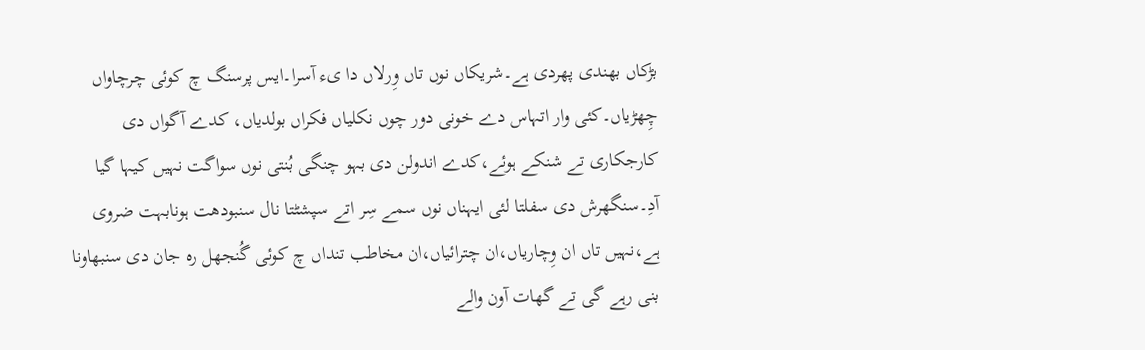بڑکاں بھندی پھردی ہے۔شریکاں نوں تاں وِرلاں دا یء آسرا۔ایس پرسنگ چ کوئی چرچاواں چِھڑیاں۔کئی وار اتہاس دے خونی دور چوں نکلیاں فکراں بولدیاں، کدے آگواں دی کارجکاری تے شنکے ہوئے،کدے اندولن دی بہو چنگی بُنتی نوں سواگت نہیں کیہا گیا آدِ۔سنگھرش دی سفلتا لئی ایہناں نوں سمے سِر اتے سپشٹتا نال سنبودھت ہونابہت ضروی ہے،نہیں تاں ان وِچاریاں،ان چترائیاں،ان مخاطب تنداں چ کوئی گُنجھل رہ جان دی سنبھاونا بنی رہے گی تے گھات آون والے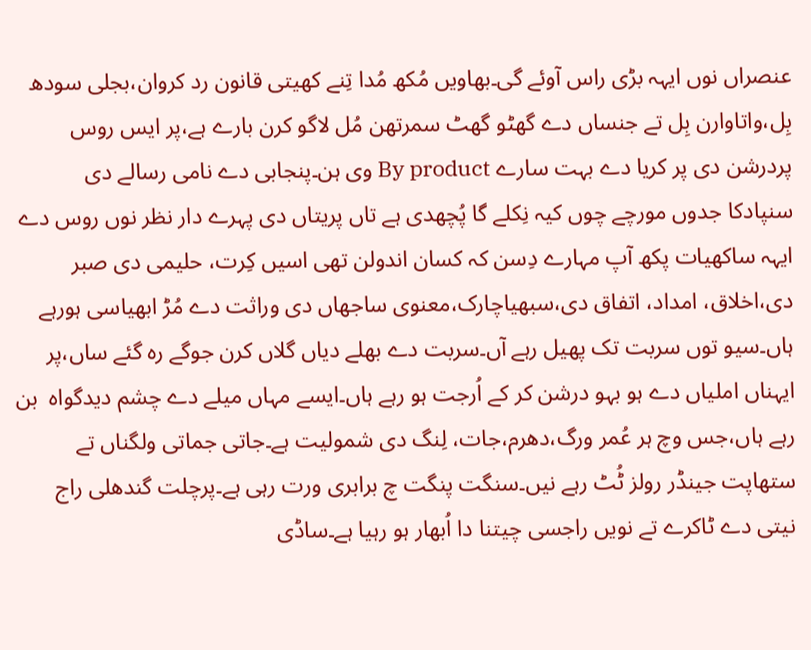عنصراں نوں ایہہ بڑی راس آوئے گی۔بھاویں مُکھ مُدا تِنے کھیتی قانون رد کروان،بجلی سودھ بِل،واتاوارن بِل تے جنساں دے گھٹو گھٹ سمرتھن مُل لاگو کرن بارے ہے،پر ایس روس پردرشن دی پر کریا دے بہت سارے By product وی ہن۔پنجابی دے نامی رسالے دی سنپادکا جدوں مورچے چوں کیہ نِکلے گا پُچھدی ہے تاں پریتاں دی پہرے دار نظر نوں روس دے ایہہ ساکھیات پکھ آپ مہارے دِسن کہ کسان اندولن تھی اسیں کِرت، حلیمی دی صبر دی،اخلاق، امداد، اتفاق دی،سبھیاچارک،معنوی ساجھاں دی وراثت دے مُڑ ابھیاسی ہورہے ہاں۔سیو توں سربت تک پھیل رہے آں۔سربت دے بھلے دیاں گلاں کرن جوگے رہ گئے ساں،پر ایہناں املیاں دے ہو بہو درشن کر کے اُرجت ہو رہے ہاں۔ایسے مہاں میلے دے چشم دیدگواہ  بن رہے ہاں،جس وچ ہر عُمر ورگ،دھرم،جات، لِنگ دی شمولیت ہے۔جاتی جماتی ولگناں تے ستھاپت جینڈر رولز ٹُٹ رہے نیں۔سنگت پنگت چ برابری ورت رہی ہے۔پرچلت گندھلی راج نیتی دے ٹاکرے تے نویں راجسی چیتنا دا اُبھار ہو رہیا ہے۔ساڈی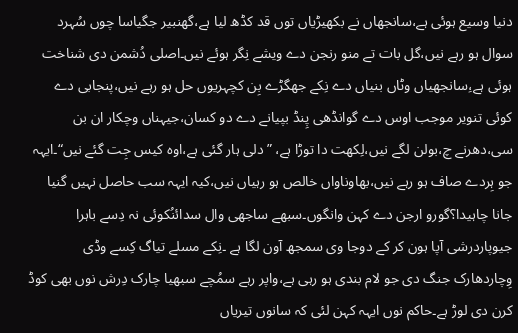دنیا وسیع ہوئی ہے،سانجھاں نے بکھیڑیاں توں قد کڈھ لیا ہے،گھنبیر جگیاسا چوں سُہرد سوال ہو رہے نیں،گل بات تے منو رنجن دے ویشے نِگر ہوئے نیں۔اصلی دُشمن دی شناخت ہوئی ہے،ِسانجھیاں وٹاں بنیاں دے نِکے جھگڑے بِن کچہریوں حل ہو رہے نیں،پنجابی دے کوئی تنویر موجب اوس دے گوانڈھی پِنڈ بپیانے دے دو کسان،جیہناں وچکار ان بن سی،دھرنے چ،بولن لگے نیں،لِکھت دا توڑا ہے، ”دلی ہار گئی ہے،اوہ کیس جِت گئے نیں“۔ایہہ جو ہِردے صاف ہو رہے نیں،بھاوناواں خالص ہو رہیاں نیں،کیہ ایہہ سب حاصل نہیں گنیا جانا چاہیدا؟گورو ارجن دے کہن وانگوں۔سبھے ساجھی وال سدائنُکوئی نہ دِسے باہرا جیوپاردرشی آپا ہون کر کے دوجا وی سمجھ آون لگا ہے ۔نِکے مسلے تیاگ کِسے وڈی وِچاردھارک جنگ دی جو لام بندی ہو رہی ہے،واپر رہے سمُچے سبھیا چارک دِرش نوں بھی کوڈ کرن دی لوڑ ہے۔حاکم نوں ایہہ کہن لئی کہ سانوں تیریاں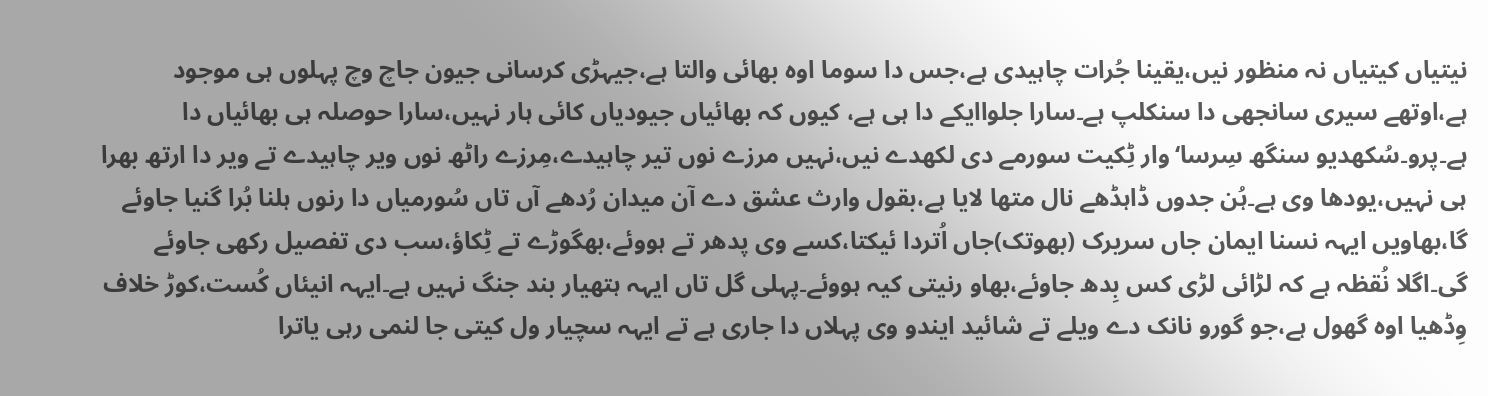نیتیاں کیتیاں نہ منظور نیں،یقینا جُرات چاہیدی ہے،جس دا سوما اوہ بھائی والتا ہے،جیہڑی کرسانی جیون جاچ وچ پہلوں ہی موجود ہے،اوتھے سیری سانجھی دا سنکلپ ہے۔سارا جلواایکے دا ہی ہے، کیوں کہ بھائیاں جیودیاں کائی ہار نہیں،سارا حوصلہ ہی بھائیاں دا ہے۔پرو۔سُکھدیو سنگھ سِرسا‘وار ٹِکیت سورمے دی لکھدے نیں،نہیں مرزے نوں تیر چاہیدے،مِرزے راٹھ نوں ویر چاہیدے تے ویر دا ارتھ بھرا ہی نہیں،یودھا وی ہے۔ہُن جدوں ڈاہڈھے نال متھا لایا ہے،بقول وارث عشق دے آن میدان رُدھے آں تاں سُورمیاں دا رنوں ہلنا بُرا گنیا جاوئے گا،بھاویں ایہہ نسنا ایمان جاں سریرک (بھوتک)جاں اُتردا ئیکتا،کسے وی پدھر تے ہووئے،بھگوڑے تے ٹِکاؤ،سب دی تفصیل رکھی جاوئے گی۔اگلا نُقظہ ہے کہ لڑائی لڑی کس بِدھ جاوئے،بھاو رنیتی کیہ ہووئے۔پہلی گل تاں ایہہ ہتھیار بند جنگ نہیں ہے۔ایہہ انیئاں کُست،کوڑ خلاف وِڈھیا اوہ گھول ہے،جو گورو نانک دے ویلے تے شائید ایندو وی پہلاں دا جاری ہے تے ایہہ سچیار ول کیتی جا لنمی رہی یاترا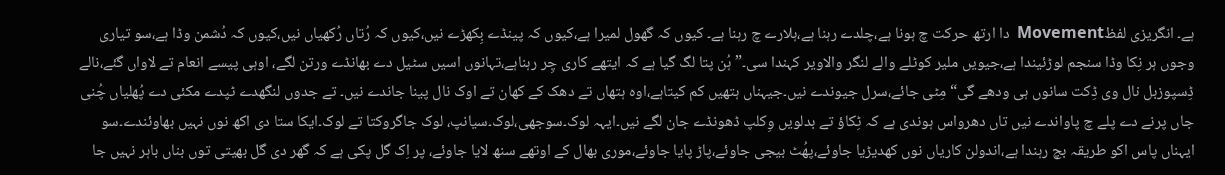ہے۔ انگریزی لفظMovement  دا ارتھ حرکت چ ہونا ہے،چلدے رہنا ہے،ہلارے چ رہنا ہے۔ کیوں کہ گھول لمیرا ہے،کیوں کہ پینڈے بِکھڑے نیں،کیوں کہ رُتاں رُکھیاں نیں،کیوں کہ دُشمن وڈا ہے،سو تیاری وجوں ہر نِکا وڈا سنجم لوڑئیندا ہے،جیویں ملیر کوٹلے والے لنگر والاویر کہندا سی۔”ہُن پتا لگ گیا ہے کہ ایتھے کاری چِر رہناہے،تہانوں اسیں سٹیل دے بھانڈے ورتن لگے، اوہی پیسے انعام تے لاواں گئے،نالے ڈِسپوزبل نال وی ڈِکت سانوں ہی ودھے گی“ مِٹی جائے،سرل جیوندے نیں۔جیہناں ہتھیں کم کیتاہے،اوہ ہتھاں تے دھک کے کھان تے اوک نال پینا جاندے نیں۔ تے جدوں لنگھدے ٹپدے مکئی دے پُھلیاں چُنی جاں پرنے دے پلے چ پاواندے نیں تاں دھرواس ہوندی ہے کہ ٹِکاؤ تے بدلویں وِکلپ ڈھونڈے جان لگے نیں۔ایہہ لوک۔سوجھی،لوک۔سیانپ، لوک جاگروکتا تے لوک۔ایکا ستا دی اکھ نوں نہیں بھاوئندے۔سو ایہناں پاس اکو طریقہ بچ رہندا ہے،اندولن کاریاں نوں کھدیڑیا جاوئے،پھُٹ بیجی جاوئے،پاڑ پایا جاوئے،موری بھال کے اوتھے سنھ لایا جاوئے، پر اِک گل پکی ہے کہ گھر دی گل بھیتی توں بناں باہر نہیں جا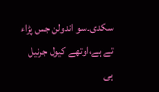سکدی۔سو اندولن جس پڑاء تے ہے،اوتھے کیول جرنیل ہی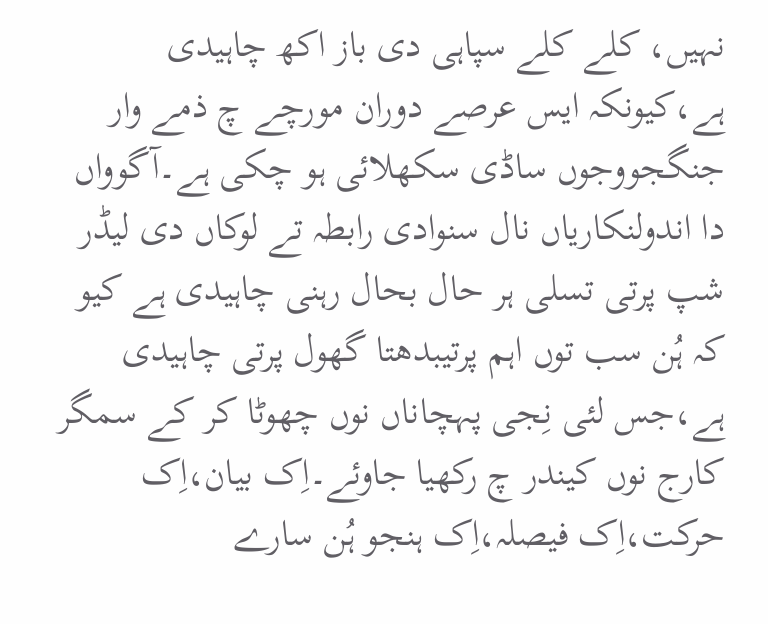نہیں، کلے کلے سپاہی دی باز اکھ چاہیدی ہے،کیونکہ ایس عرصے دوران مورچے چ ذمے وار جنگجووجوں ساڈی سکھلائی ہو چکی ہے۔آگوواں دا اندولنکاریاں نال سنوادی رابطہ تے لوکاں دی لیڈر شپ پرتی تسلی ہر حال بحال رہنی چاہیدی ہے کیو کہ ہُن سب توں اہم پرتیبدھتا گھول پرتی چاہیدی ہے،جس لئی نِجی پہچاناں نوں چھوٹا کر کے سمگر کارج نوں کیندر چ رکھیا جاوئے۔اِک بیان،اِک حرکت،اِک فیصلہ،اِک ہنجو ہُن سارے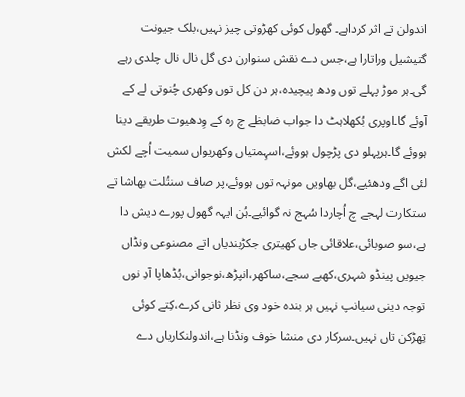اندولن تے اثر کرداہے۔ گھول کوئی کھڑوتی چیز نہیں،بلک جیونت گتیشیل وراتارا ہے،جس دے نقش سنوارن دی گل نال نال چلدی رہے گی۔ہر موڑ پہلے توں ودھ پیچیدہ،ہر دن کل توں وکھری چُنوتی لے کے آوئے گا۔اوپری بُکھلاہٹ دا جواب ضابظے چ رہ کے وِدھیوت طریقے دینا ہووئے گا۔ہرپہلو دی پڑچول ہووئے،اسہِمتیاں وکھریواں سمیت اُچے لکش لئی اگے ودھئیے،گل بھاویں مونہہ توں ہووئے،پر صاف سنتُلت بھاشا تے ستکارت لہجے چ اُچاردا سُہج نہ گوائیے۔ہُن ایہہ گھول پورے دیش دا ہے،سو صوبائی،علاقائی جاں کھیتری جکڑبندیاں اتے مصنوعی ونڈاں جیویں پینڈو شہری،کھبے سجے،ساکھر،انپڑھ،نوجوانی،بُڈھاپا آدِ نوں توجہ دینی سیانپ نہیں ہر بندہ خود وی نظر ثانی کرے،کِتے کوئی تِھڑکن تاں نہیں۔سرکار دی منشا خوف ونڈنا ہے،اندولنکاریاں دے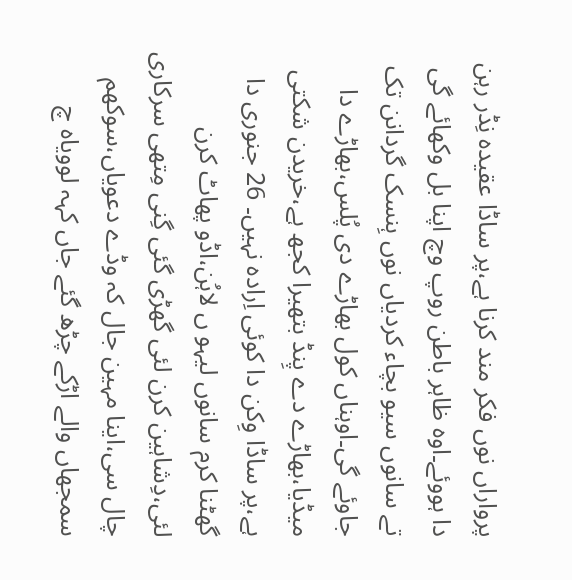پرواراں نوں فکر مند کرنا ہے،پر ساڈا عقیدہ نِڈر رہن دا ہووئے۔اوہ ظاہر باطن روپ وچ اپنا بل وکھائے گی تے سانوں سیو بچاء کردیاں نوں ہِنسک گردانن تک جاوئے گی۔اوہناں کول بھاڑے دی پُلس،بھاڑے دا میڈیا،بھاڑے دے پِنڈ بتھیرا کجھ ہے،خریدن شکتی ہے،پر ساڈا وِکن دا کوئی اِرادہ نہیں۔ 26 جنوری دا گھٹنا کرم سانوں لیہو ں لاہُن،اڈو پھاٹ کرن لئی،دِشاہین کرن لئی گھڑی گئی گِنی مِتھی سرکاری چال سی،اینا مہین جال کہ وڈے دعویاں،سوکھم سمجھاں والے اڑکے چڑھ گئے جاں کہہ لوویاہ چ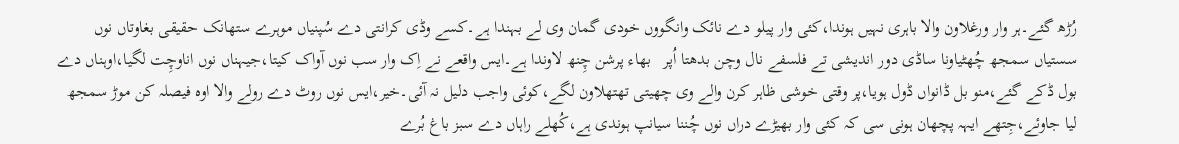رُڑھ گئے۔ہر وار ورغلاون والا باہری نہیں ہوندا،کئی وار پیلو دے نائک وانگووں خودی گمان وی لے بہندا ہے۔کسے وڈی کرانتی دے سُپنیاں موہرے ستھانک حقیقی بغاوتاں نوں سستیاں سمجھ چُھٹیاونا ساڈی دور اندیشی تے فلسفے نال وچن بدھتا اُپر   بھاء پرشن چِنھ لاوندا ہے۔ایس واقعے نے اِک وار سب نوں آواک کیتا،جیہناں نوں اناوچِت لگیا،اوہناں دے بول ڈکے گئے،منو بل ڈانواں ڈول ہویا،پر وقتی خوشی ظاہر کرن والے وی چھیتی تھتھلاون لگے،کوئی واجب دلیل نہ آئی۔خیر،ایس نوں روٹ دے رولے والا اوہ فیصلہ کن موڑ سمجھ لیا جاوئے،جِتھے ایہہ پچھان ہونی سی کہ کئی وار بھیڑے دراں نوں چُننا سیانپ ہوندی ہے،کُھلے راہاں دے سبز باغ بُرے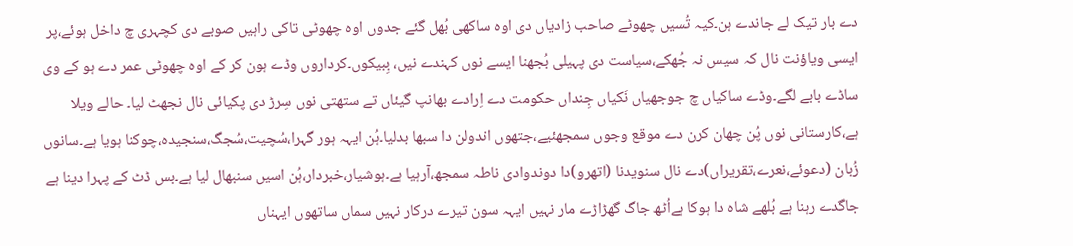دے بار تیک لے جاندے ہن۔کیہ تُسیں چھوٹے صاحب زادیاں دی اوہ ساکھی بُھل گئے جدوں اوہ چھوٹی تاکی راہیں صوبے دی کچہری چ داخل ہوئے،پر ایسی ویاؤنت نال کہ سیس نہ جُھکے،سیاست دی پہیلی بُجھنا ایسے نوں کہندے نیں، بِبیکوں۔کرداروں وڈے ہون کر کے اوہ چھوٹی عمر دے ہو کے وی ساڈے بابے لگے۔وڈے ساکیاں چ جوجھیاں نَکیاں جِنداں حکومت دے اِرادے بھانپ گیئاں تے ستھتی نوں سِرڑ دی پکیائی نال نجھٹ لیا۔ حالے ویلا ہے،کارستانی نوں پُن چھان کرن دے موقع وجوں سمجھئیے،جتھوں اندولن دا سبھا بدلیا۔ہُن ایہہ ہور گہرا،سُچیت،سُجگ،سنجیدہ،چوکنا ہویا ہے۔سانوں زُبان (دعوئے،نعرے،تقریراں)دے نال سنویدنا (اتھرو)دا دوندوادی ناطہ سمجھ،آرہیا ہے۔ہوشیار،خبردار،ہُن اسیں سنبھال لیا ہے۔بس ڈٹ کے پہرا دینا ہے  جاگدے رہنا ہے بُلھے شاہ دا ہوکا ہےاُٹھ جاگ گھڑاڑے مار نہیں ایہہ سون تیرے درکار نہیں سماں ساتھوں ایہناں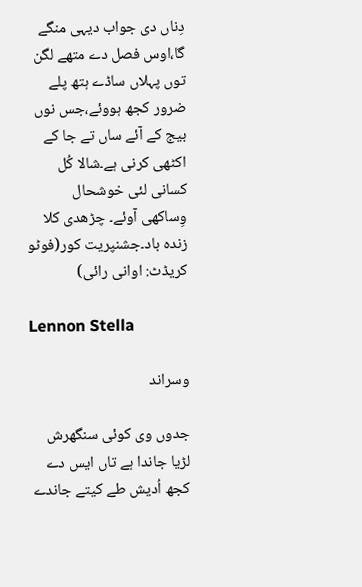دِناں دی جواب دیہی منگے گا،اوس فصل دے متھے لگن توں پہلاں ساڈے ہتھ پلے ضرور کجھ ہووئے،جس نوں بیج کے آئے ساں تے جا کے اکٹھی کرنی ہے۔شالا کُل کسانی لئی خوشحال وِساکھی آوئے۔ چڑھدی کلا زندہ باد۔جشنپریت کور(فوٹو کریڈٹ: اوانی رائی)

Lennon Stella

وسراند

جدوں وی کوئی سنگھرش لڑیا جاندا ہے تاں ایس دے کجھ اُدیش طے کیتے جاندے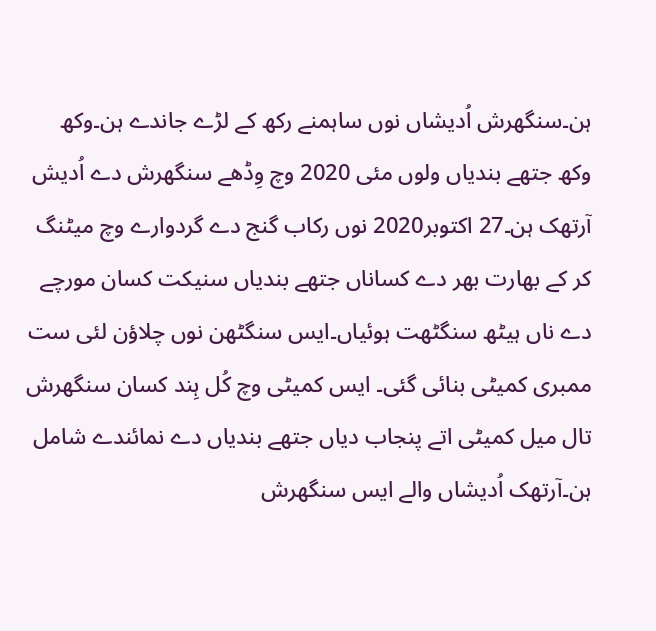ہن۔سنگھرش اُدیشاں نوں ساہمنے رکھ کے لڑے جاندے ہن۔وکھ وکھ جتھے بندیاں ولوں مئی 2020 وچ وِڈھے سنگھرش دے اُدیش آرتھک ہن۔27 اکتوبر2020 نوں رکاب گنج دے گردوارے وچ میٹنگ کر کے بھارت بھر دے کساناں جتھے بندیاں سنیکت کسان مورچے دے ناں ہیٹھ سنگٹھت ہوئیاں۔ایس سنگٹھن نوں چلاؤن لئی ست ممبری کمیٹی بنائی گئی۔ ایس کمیٹی وچ کُل ہِند کسان سنگھرش تال میل کمیٹی اتے پنجاب دیاں جتھے بندیاں دے نمائندے شامل ہن۔آرتھک اُدیشاں والے ایس سنگھرش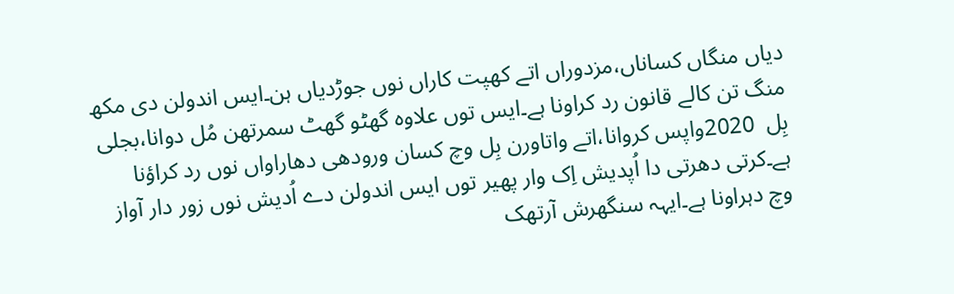دیاں منگاں کساناں،مزدوراں اتے کھپت کاراں نوں جوڑدیاں ہن۔ایس اندولن دی مکھ منگ تن کالے قانون رد کراونا ہے۔ایس توں علاوہ گھٹو گھٹ سمرتھن مُل دوانا،بجلی بِل  2020واپس کروانا،اتے واتاورن بِل وچ کسان ورودھی دھاراواں نوں رد کراؤنا ہے۔کرتی دھرتی دا اُپدیش اِک وار پھیر توں ایس اندولن دے اُدیش نوں زور دار آواز وچ دہراونا ہے۔ایہہ سنگھرش آرتھک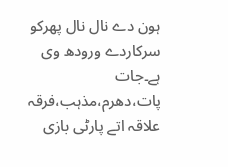ہون دے نال نال پھرکو سرکاردے ورودھ وی ہے۔جات پات،دھرم،مذہب،فرقہ علاقہ اتے پارٹی بازی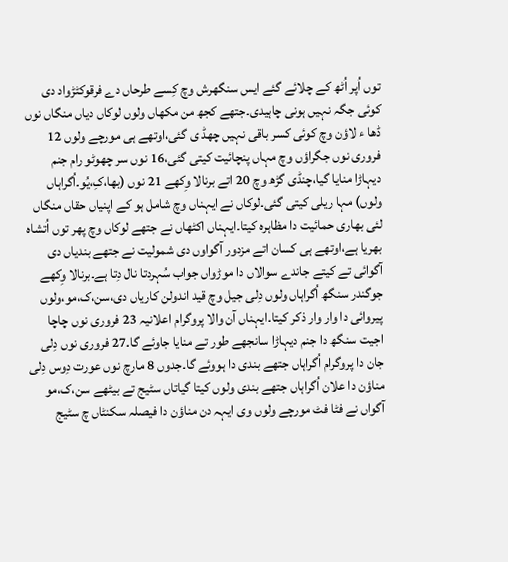توں اُپر اُٹھ کے چلائے گئے ایس سنگھرش وچ کِسے طرحاں دے فرقوکٹڑواد دی کوئی جگہ نہیں ہونی چاہیدی۔جتھے کجھ من مکھاں ولوں لوکاں دیاں منگاں نوں ڈھا ء لاؤن وچ کوئی کسر باقی نہیں چھڈ ی گئی،اوتھے ہی مورچے ولوں 12 فروری نوں جگراؤں وچ مہاں پنچائیت کیتی گئی،16 نوں سر چھوٹو رام جنم دیہاڑا منایا گیا،چنڈی گڑھ وچ 20 اتے برنالا وِکھے 21 نوں (بھا،کِ،یُو۔اُگراہاں ولوں) مہا ریلی کیتی گئی۔لوکاں نے ایہناں وچ شامل ہو کے اپنیاں حقاں منگاں لئی بھاری حمائیت دا مظاہرہ کیتا۔ایہناں اکٹھاں نے جتھے لوکاں وچ پھر توں اُتشاہ بھریا ہے،اوتھے ہی کسان اتے مزدور آگواوں دی شمولیت نے جتھے بندیاں دی آگوائی تے کیتے جاندے سوالاں دا موڑواں جواب سُہردتا نال دِتا ہے۔برنالا وِکھے جوگندر سنگھ اُگراہاں ولوں دِلی جیل وچ قید اندولن کاریاں دی،سن،ک،مو،ولوں پیروائی دا وار وار ذکر کیتا۔ایہناں آن والا پروگرام اعلانیہ 23 فروری نوں چاچا اجیت سنگھ دا جنم دیہاڑا سانجھے طور تے منایا جاوئے گا۔27 فروری نوں دِلی جان دا پروگرام اُگراہاں جتھے بندی دا ہووئے گا۔جدوں 8 مارچ نوں عورت دِوس دِلی مناؤن دا علان اُگراہاں جتھے بندی ولوں کیتا گیاتاں سٹیج تے بیٹھے سن،ک،مو آگواں نے فٹا فٹ مورچے ولوں وی ایہہ دن مناؤن دا فیصلہ سکنٹاں چ سٹیج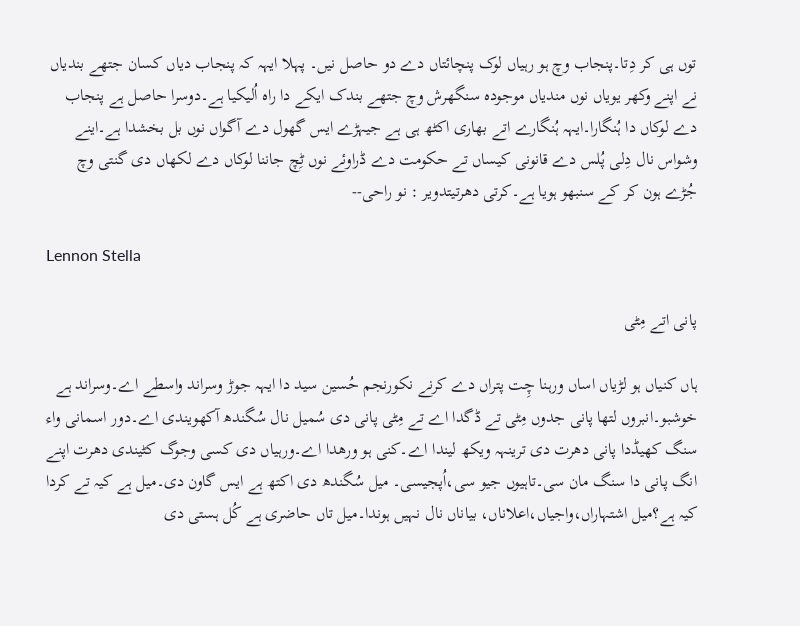توں ہی کر دِتا۔پنجاب وچ ہو رہیاں لوک پنچائتاں دے دو حاصل نیں۔ پہلا ایہہ کہ پنجاب دیاں کسان جتھے بندیاں نے اپنے وکھر یویاں نوں مندیاں موجودہ سنگھرش وچ جتھے بندک ایکے دا راہ اُلیکیا ہے۔دوسرا حاصل ہے پنجاب دے لوکاں دا ہُنگارا۔ایہہ ہُنگارے اتے بھاری اکٹھ ہی ہے جیہڑے ایس گھول دے آگواں نوں بل بخشدا ہے۔اینے وشواس نال دِلی پُلس دے قانونی کیساں تے حکومت دے ڈراوئے نوں ٹِچ جاننا لوکاں دے لکھاں دی گنتی وچ جُڑے ہون کر کے سنبھو ہویا ہے۔کرتی دھرتیتدویر : نو راحی--

Lennon Stella

پانی اتے مِٹی

ہاں کنیاں ہو لڑیاں اساں ورہنا چِت پتراں دے کرنے نکورنجم حُسین سید دا ایہہ جوڑ وسراند واسطے اے۔وسراند ہے خوشبو۔انبروں لتھا پانی جدوں مِٹی تے ڈگدا اے تے مِٹی پانی دی سُمیل نال سُگندھ آکھویندی اے۔دور اسمانی واء سنگ کھیڈدا پانی دھرت دی ترینہہ ویکھ لیندا اے۔کنی ہو ورھدا اے۔ورہیاں دی کسی وجوگ کٹیندی دھرت اپنے انگ پانی دا سنگ مان سی۔تاہیوں جیو سی،اُپجیسی۔ میل سُگندھ دی اکتھ ہے ایس گاون دی۔میل ہے کیہ تے کردا کیہ ہے؟میل اشتہاراں،واجیاں،اعلاناں، بیاناں نال نہیں ہوندا۔میل تاں حاضری ہے کُل ہستی دی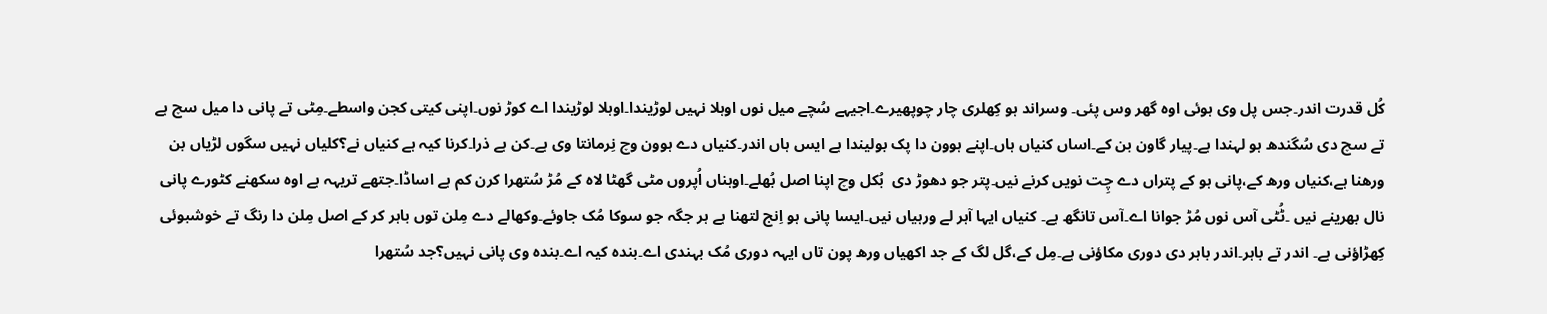کُل قدرت اندر۔جس پل وی ہوئی اوہ گھر وس پئی۔ وسراند ہو کِھلری چار چوپھیرے۔اجیہے سُچے میل نوں اوہلا نہیں لوڑیندا۔اوہلا لوڑیندا اے کوڑ نوں۔اپنی کیتی کجن واسطے۔مِٹی تے پانی دا میل سچ ہے تے سچ دی سُگندھ ہو لہندا ہے۔پیار گاون بن کے۔اساں کنیاں ہاں۔اپنے ہوون دا پک بولیندا ہے ایس ہاں اندر۔کنیاں دے ہوون وچ نِرمانتا وی ہے۔کن ہے ذرا۔کرنا کیہ ہے کنیاں نے؟کلیاں نہیں سگوں لڑیاں بن ورھنا ہے،کنیاں ورھ کے،پانی ہو کے پتراں دے چِت نویں کرنے نیں۔پتر جو دھوڑ دی  بُکل وچ اپنا اصل بُھلے۔اوہناں اُپروں مٹی گھٹا لاہ کے مُڑ سُتھرا کرن کم ہے اساڈا۔جتھے تریہہ ہے اوہ سکھنے کٹورے پانی نال بھرینے نیں ۔ٹُٹی آس نوں مُڑ جوانا اے۔آس تانگھ ہے۔ کنیاں ایہا آہر لے ورہیاں نیں۔ایسا پانی ہو اِنج لتھنا ہے ہر جگہ جو سوکا مُک جاوئے۔وکھالے دے مِلن توں باہر کر کے اصل مِلن دا رنگ تے خوشبوئی کِھڑاؤنی ہے۔ اندر تے باہر۔اندر باہر دی دوری مکاؤنی ہے۔مِل کے،گل لگ کے جد اکھیاں ورھ پون تاں ایہہ دوری مُک بہندی اے۔بندہ کیہ اے۔بندہ وی پانی نہیں؟جد سُتھرا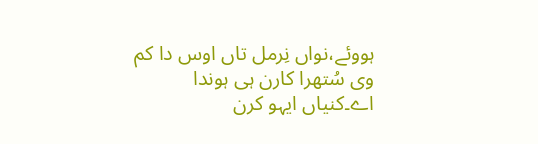ہووئے،نواں نِرمل تاں اوس دا کم وی سُتھرا کارن ہی ہوندا اے۔کنیاں ایہو کرن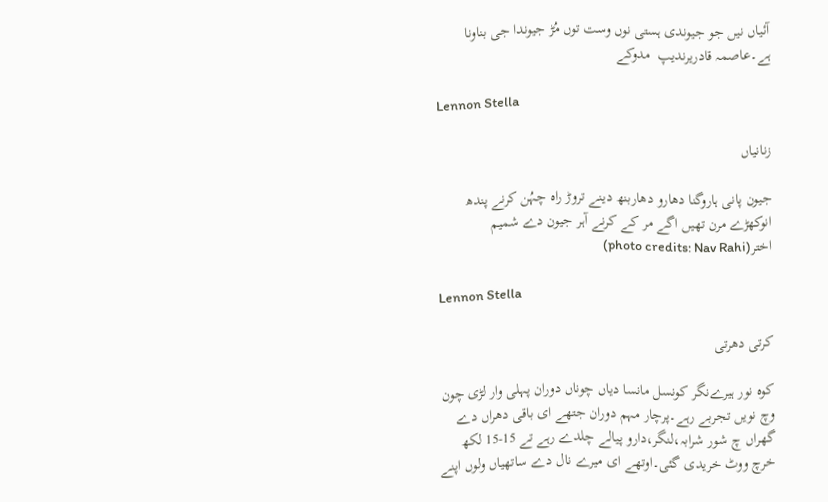آئیاں نیں جو جیوندی ہستی نوں وست توں مُڑ جیوندا جی بناونا ہے۔عاصمہ قادریرندیپ  مدوکے

Lennon Stella

زنانیاں

جیون پانی ہاروگنا دھارو دھاربنھ دینے تروڑ راہ چہُن کرنے پندھ انوکھڑے مرن تھیں اگے مر کے کرنے آہر جیون دے شمیم اختر(photo credits: Nav Rahi)

Lennon Stella

کرتی دھرتی

کوہ نور ہیرےنگر کونسل مانسا دیاں چوناں دوران پہلی وار لڑی چون وچ نویں تجربے رہے۔پرچار مہم دوران جتھے ای باقی دھراں دے گھراں چ شور شرابہ،لنگر،دارو پیالے چلدے رہے تے 15-15 لکھ خرچ ووٹ خریدی گئی۔اوتھے ای میرے نال دے ساتھیاں ولوں اپنے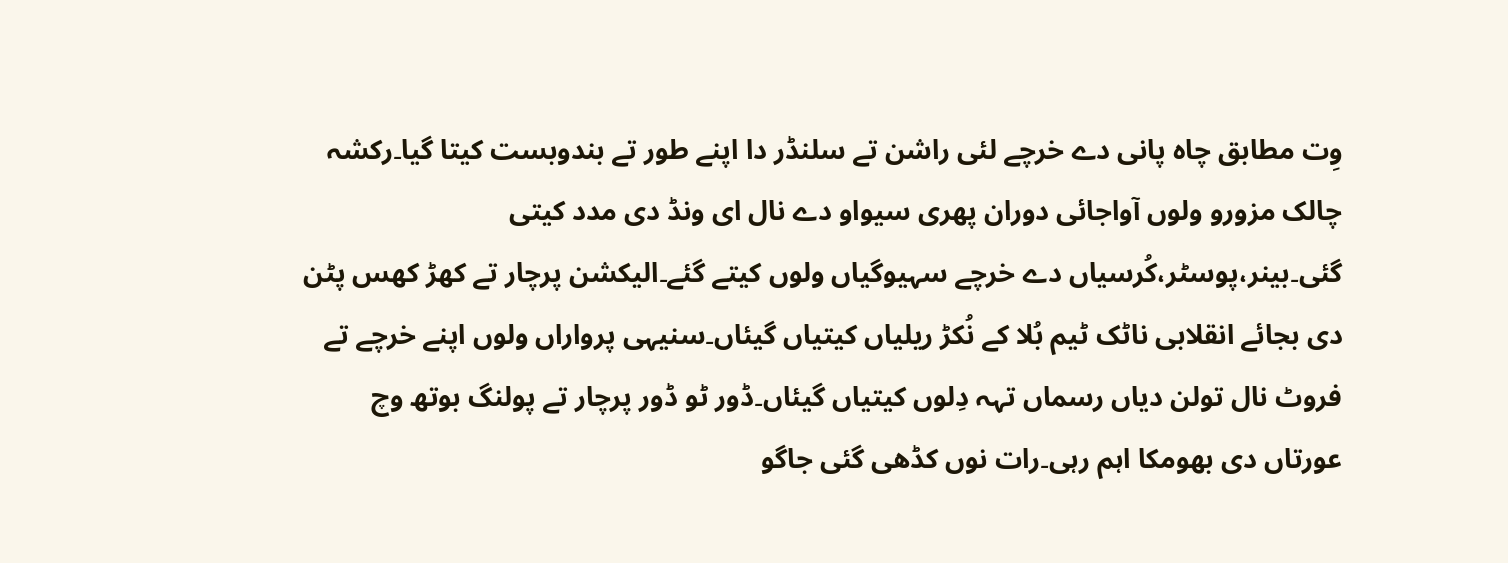وِت مطابق چاہ پانی دے خرچے لئی راشن تے سلنڈر دا اپنے طور تے بندوبست کیتا گیا۔رکشہ چالک مزورو ولوں آواجائی دوران پھری سیواو دے نال ای ونڈ دی مدد کیتی گئی۔بینر،پوسٹر،کُرسیاں دے خرچے سہیوگیاں ولوں کیتے گئے۔الیکشن پرچار تے کھڑ کھس پٹن دی بجائے انقلابی ناٹک ٹیم بُلا کے نُکڑ ریلیاں کیتیاں گیئاں۔سنیہی پرواراں ولوں اپنے خرچے تے فروٹ نال تولن دیاں رسماں تہہ دِلوں کیتیاں گیئاں۔ڈور ٹو ڈور پرچار تے پولنگ بوتھ وچ عورتاں دی بھومکا اہم رہی۔رات نوں کڈھی گئی جاگو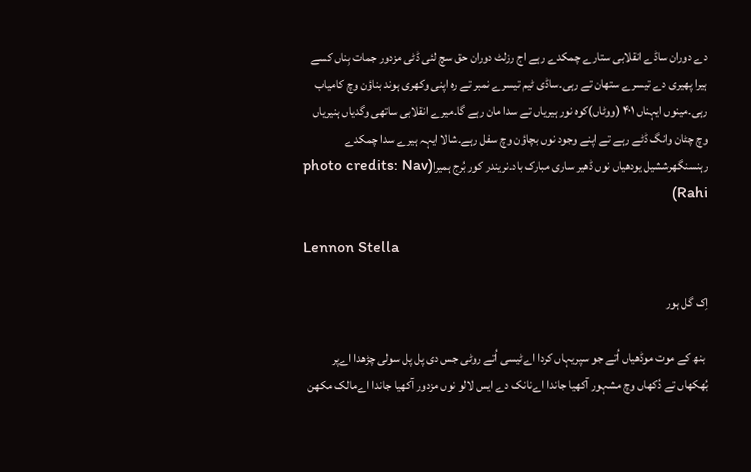دے دوران ساڈے انقلابی ستارے چمکدے رہے اج رزلٹ دوران حق سچ لئی ڈٹی مزدور جمات بِناں کسے ہیرا پھیری دے تیسرے ستھان تے رہی۔ساڈی ٹیم تیسرے نمبر تے رہ اپنی وکھری ہوند بناؤن وچ کامیاب رہی۔مینوں ایہناں ۴۰۱ (ووٹاں)کوہ نور ہیریاں تے سدا مان رہے گا۔میرے انقلابی ساتھی وگدیاں ہنیریاں وچ چٹان وانگ ڈٹے رہے تے اپنے وجود نوں بچاؤن وچ سفل رہے۔شالا ایہہ ہیرے سدا چمکدے رہنسنگھرششیل یودھیاں نوں ڈھیر ساری مبارک باد۔نریندر کور بُرج ہمیرا(photo credits: Nav Rahi)

Lennon Stella

اِک گل ہور

 بنھ کے موت موڈھیاں اُتے جو سپریہاں کردا اےٹیسی اُتے روٹی جس دی پل پل سولی چڑھدا اےپر بُھکھاں تے دُکھاں وچ مشہور آکھیا جاندا اےنانک دے ایس لالو نوں مزدور آکھیا جاندا اےمالک مکھن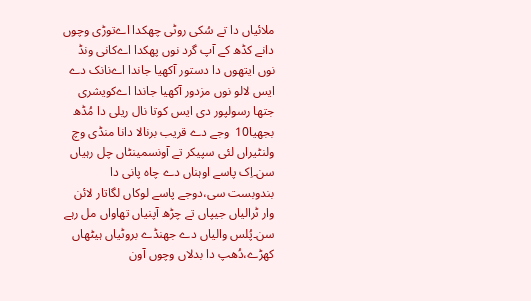ملائیاں دا تے سُکی روٹی چھکدا اےتوڑی وچوں دانے کڈھ کے آپ گرد نوں پھکدا اےکانی ونڈ نوں ایتھوں دا دستور آکھیا جاندا اےنانک دے ایس لالو نوں مزدور آکھیا جاندا اےکویشری جتھا رسولپور دی ایس کوتا نال ریلی دا مُڈھ بجھیا10  وجے دے قریب برنالا دانا منڈی وچ ولنٹیراں لئی سپیکر تے آونسمینٹاں چل رہیاں سن۔اِک پاسے اوہناں دے چاہ پانی دا بندوبست سی،دوجے پاسے لوکاں لگاتار لائن وار ٹرالیاں جیپاں تے چڑھ آپنیاں تھاواں مل رہے سن۔پُلس والیاں دے جھنڈے بروٹیاں ہیٹھاں کھڑے،دُھپ دا بدلاں وچوں آون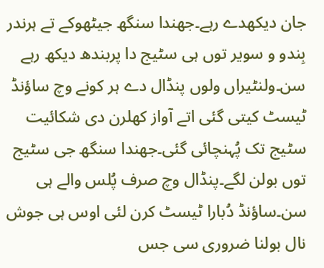جان دیکھدے رہے۔جھندا سنگھ جیٹھوکے تے ہرندر بِندو و سویر توں ہی سٹیج دا پربندھ دیکھ رہے سن۔ولنٹیراں ولوں پنڈال دے ہر کونے وچ ساؤنڈ ٹیسٹ کیتی گئی اتے آواز کھلرن دی شکائیت سٹیج تک پُہنچائی گئی۔جھندا سنگھ جی سٹیج توں بولن لگے۔پنڈال وچ صرف پُلس والے ہی سن۔ساؤنڈ دُبارا ٹیسٹ کرن لئی اوس ہی جوش نال بولنا ضروری سی جس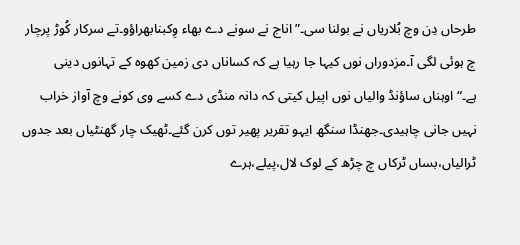طرحاں دِن وچ بُلاریاں نے بولنا سی۔”اناج نے سونے دے بھاء وِکبنابھراؤو۔تے سرکار کُوڑ پرچار چ ہوئی لگی آ۔مزدوراں نوں کیہا جا رہیا ہے کہ کساناں دی زمین کھوہ کے تہانوں دینی ہے۔“اوہناں ساؤنڈ والیاں نوں اپیل کیتی کہ دانہ منڈی دے کسے وی کونے وچ آواز خراب نہیں جانی چاہیدی۔جھنڈا سنگھ ایہو تقریر پھیر توں کرن گئے۔ٹھیک چار گھنٹیاں بعد جدوں ٹرالیاں،بساں ٹرکاں چ چڑھ کے لوک لال،پیلے،ہرے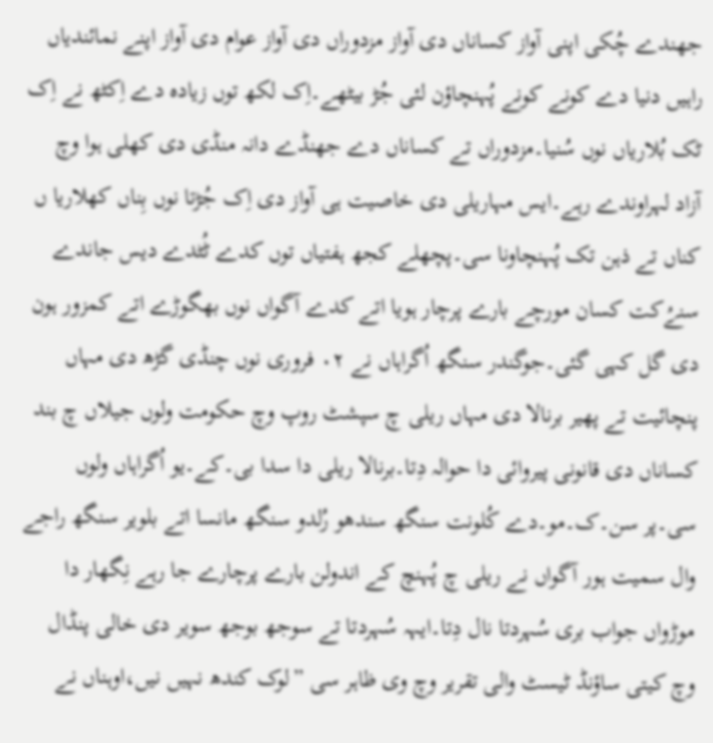جھندے چُکی اپنی آواز کساناں دی آواز مزدوراں دی آواز عوام دی آواز اپنے نمائندیاں راہیں دنیا دے کونے کونے پُہنچاؤن لئی جُڑ بیٹھے۔اِک لکھ توں زیادہ دے اِکٹھ نے اِک ٹک بُلاریاں نوں سُنیا۔مزدوراں تے کساناں دے جھنڈے دانہ منڈی دی کھلی ہوا وچ آزاد لہراوندے رہے۔ایس مہاریلی دی خاصیت ہی آواز دی اِک جُڑتا نوں بِناں کھلاریا ں کناں تے ذہن تک پُہنچاونا سی۔پچھلے کجھ ہفتیاں توں کدے ٹُٹدے دیس جاندے سنےُکت کسان مورچے بارے پرچار ہویا اتے کدے آگواں نوں بھگوڑے اتے کمزور ہون دی گل کہی گئی۔جوگندر سنگھ اُگراہاں نے ۰۲ فروری نوں چنڈی گڑھ دی مہاں پنچائیت تے پھیر برنالا دی مہاں ریلی چ سپشٹ روپ وچ حکومت ولوں جیلاں چ بند کساناں دی قانونی پیروائی دا حوالہ دِتا۔برنالا ریلی دا سدا بی۔کے۔یو اُگراہاں ولوں سی۔پر سن۔ک۔مو۔دے کُلونت سنگھ سندھو رُلدو سنگھ مانسا اتے بلویر سنگھ راجے وال سمیت ہور آگواں نے ریلی چ پُہنچ کے اندولن بارے پرچارے جا رہے نِگھار دا موڑواں جواب بری سُہردتا نال دِتا۔ایہہ سُہردتا تے سوجھ بوجھ سویر دی خالی پنڈال وچ کیتی ساؤنڈ ٹیسٹ والی تقریر وچ وی ظاہر سی ”لوک کندھ نہیں نیں،اوہناں نے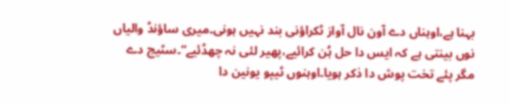بہنا ہے،اوہناں دے آون نال آواز ٹکراؤنی بند نہیں ہونی۔میری ساؤنڈ والیاں نوں بینتی ہے کہ ایس دا حل ہُن کرائیے،پھیر لئی نہ چھڈئیے“۔سٹیج دے مگر پئے تخت پوش دا ذکر ہویا۔اوہنوں ٹیپو یونین دا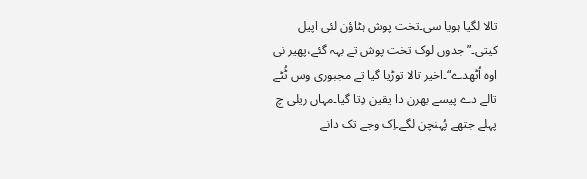تالا لگیا ہویا سی۔تخت پوش ہٹاؤن لئی اپیل کیتی۔”جدوں لوک تخت پوش تے بہہ گئے،پھیر نی اوہ اُٹھدے“۔اخیر تالا توڑیا گیا تے مجبوری وس ٹُٹے تالے دے پیسے بھرن دا یقین دِتا گیا۔مہاں ریلی چ پہلے جتھے پُہنچن لگے۔اِک وجے تک دانے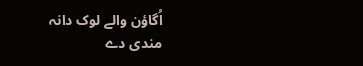اُگاؤن والے لوک دانہ مندی دے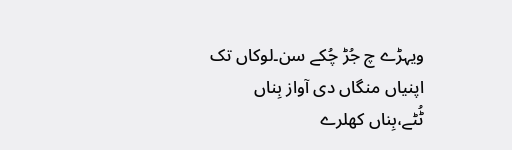ویہڑے چ جُڑ چُکے سن۔لوکاں تک اپنیاں منگاں دی آواز بِناں ٹُٹے،بِناں کھلرے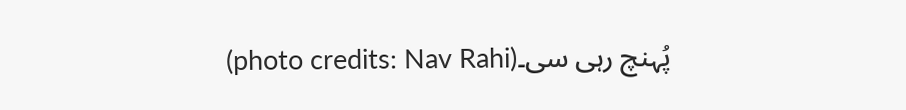پُہنچ رہی سی۔(photo credits: Nav Rahi)